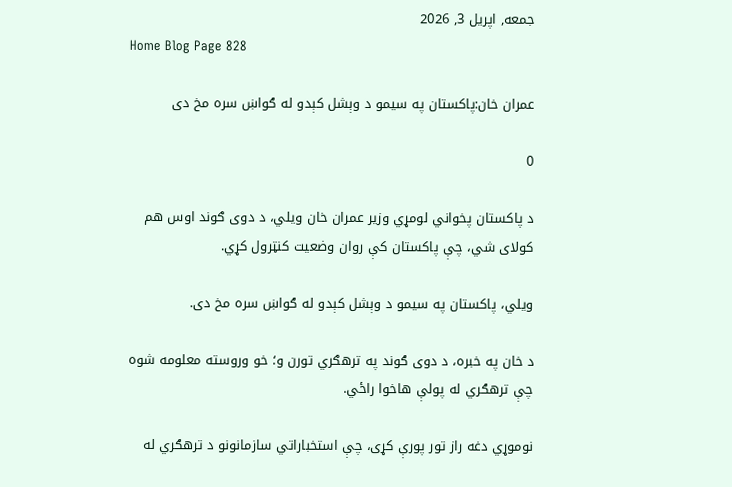جمعه, اپریل 3, 2026
Home Blog Page 828

عمران خان:پاکستان په سیمو د وېشل کېدو له ګواښ سره مخ دی

0

د پاکستان پخواني لومړي وزیر عمران خان ویلي، د دوی ګوند اوس هم کولای شي، چې پاکستان کې روان وضعیت کنټرول کړي.

ویلي، پاکستان په سیمو د وېشل کېدو له ګواښ سره مخ دی.

د خان په خبره، د دوی ګوند په ترهګري تورن و؛ خو وروسته معلومه شوه چې ترهګري له پولې هاخوا راځي.

نوموړي دغه راز تور پورې کړی، چې استخباراتي سازمانونو د ترهګري له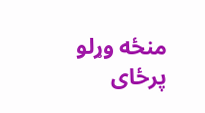منځه وړلو پرځای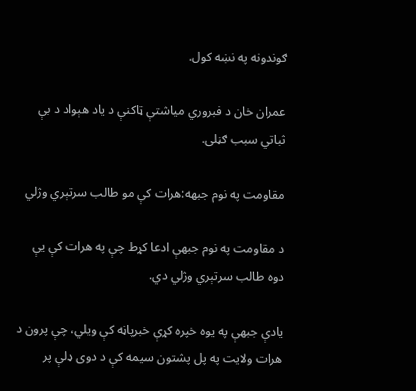ګوندونه په نښه کول.

عمران خان د فبروري میاشتې ټاکنې د یاد هېواد د بې ثباتي سبب ګڼلی.

مقاومت په نوم جبهه:هرات کې مو طالب سرتېري وژلي

د مقاومت په نوم جبهې ادعا کړط چې په هرات کې یې دوه طالب سرتېري وژلي دي.

یادې جبهې په یوه خپره کړې خبرپاڼه کې ویلي، چې پرون د هرات ولایت په پل پشتون سیمه کې د دوی ډلې پر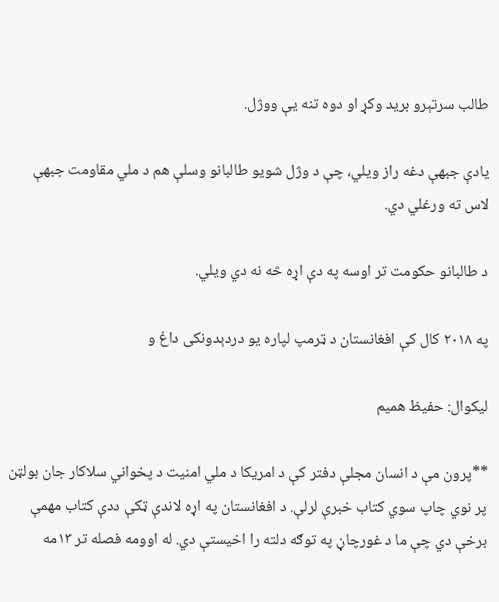طالب سرتېرو برید وکړ او دوه تنه یې ووژل.

یادې جبهې دغه راز ویلي، چې د وژل شویو طالبانو وسلې هم د ملي مقاومت جبهې لاس ته ورغلي دي.

د طالبانو حکومت تر اوسه په دې اړه څه نه دي ویلي.

په ۲۰۱۸ کال کې افغانستان د ټرمپ لپاره يو دردېدونکی داغ و

لیکوال: حفیظ همیم

**پرون مې د انسان مجلې دفتر کې د امريکا د ملي امنيت د پخواني سلاکار جان بولټن پر نوي چاپ سوي کتاب خبرې لرلې. د افغانستان په اړه لاندې ټکې ددې کتاب مهمې برخې دي چې ما د غورچاڼ په توګه دلته را اخيستې دي. له اوومه فصله تر ۱۳مه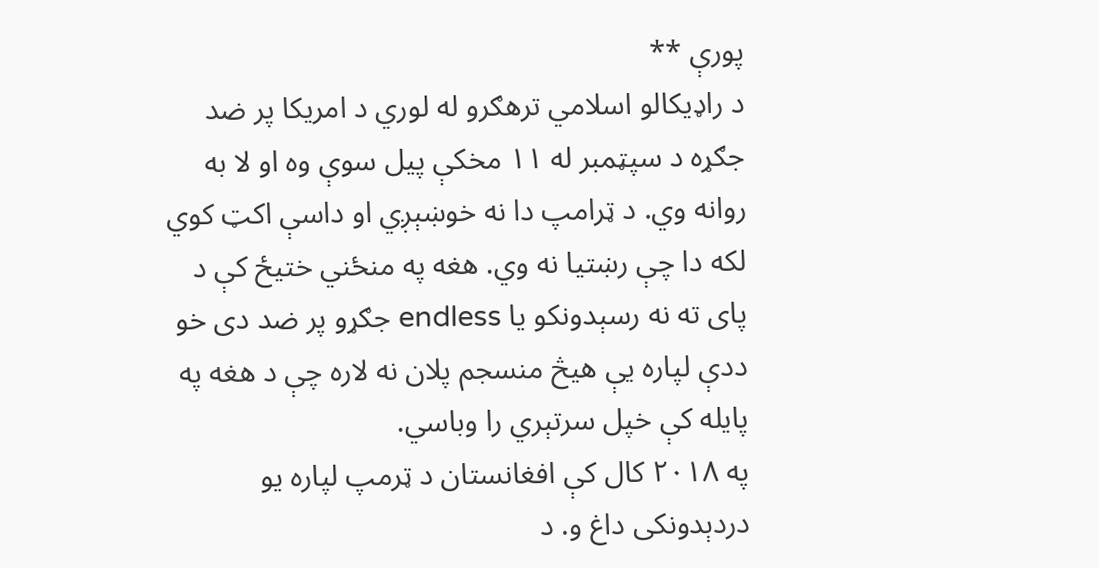پورې **
د راډيکالو اسلامي ترهګرو له لوري د امريکا پر ضد جګړه د سپټمبر له ۱۱ مخکې پيل سوې وه او لا به روانه وي. د ټرامپ دا نه خوښېږي او داسې اکټ کوي لکه دا چې رښتيا نه وي. هغه په منځني ختيځ کې د پای ته نه رسېدونکو يا endless جګړو پر ضد دی خو ددې لپاره يې هيڅ منسجم پلان نه لاره چې د هغه په پايله کې خپل سرتېري را وباسي.
په ۲۰۱۸ کال کې افغانستان د ټرمپ لپاره يو دردېدونکی داغ و. د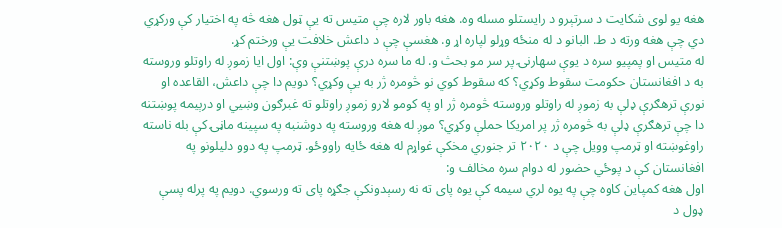هغه يو لوی شکايت د سرتېرو د رايستلو مسله وه. هغه باور لاره چې متیس ته يې ټول هغه څه په اختيار کې ورکړي دي چې هغه ورته د ط. البانو د له منځه وړلو لپاره اړ و. هغسې چې د داعش خلافت يې ورختم کړ.
له متیس او پمپيو سره د يوې سهارنۍ پر سر مو بحث و. له ما سره درې پوښتنې وې: اول ایا زموږ له راوتلو وروسته به د افغانستان حکومت سقوط وکړي؟ که سقوط کوي نو څومره ژر به يې وکړي؟ دویم دا چې داعش، القاعده او نورې ترهګرې ډلې به زموږ له راوتلو وروسته څومره ژر او په کومو لارو زموږ راوتلو ته غبرګون وښيي او درېیمه پوښتنه دا چې ترهګرې ډلې به څومره ژر پر امريکا حملې وکړي؟ موږ له هغه وروسته په دوشنبه په سپينه ماڼۍ کې بله ناسته راوغوښته او ټرمپ وويل چې د ۲۰۲۰ تر جنوري مخکې غواړم له هغه ځایه راووځو. ټرمپ په دوو دليلونو په افغانستان کې د پوځي حضور له دوام سره مخالف و:
اول هغه کمپاين کاوه چې په يوه لري سيمه کې یوه پای ته نه رسېدونکې جګړه پای ته ورسوي. دویم په پرله پسې ډول د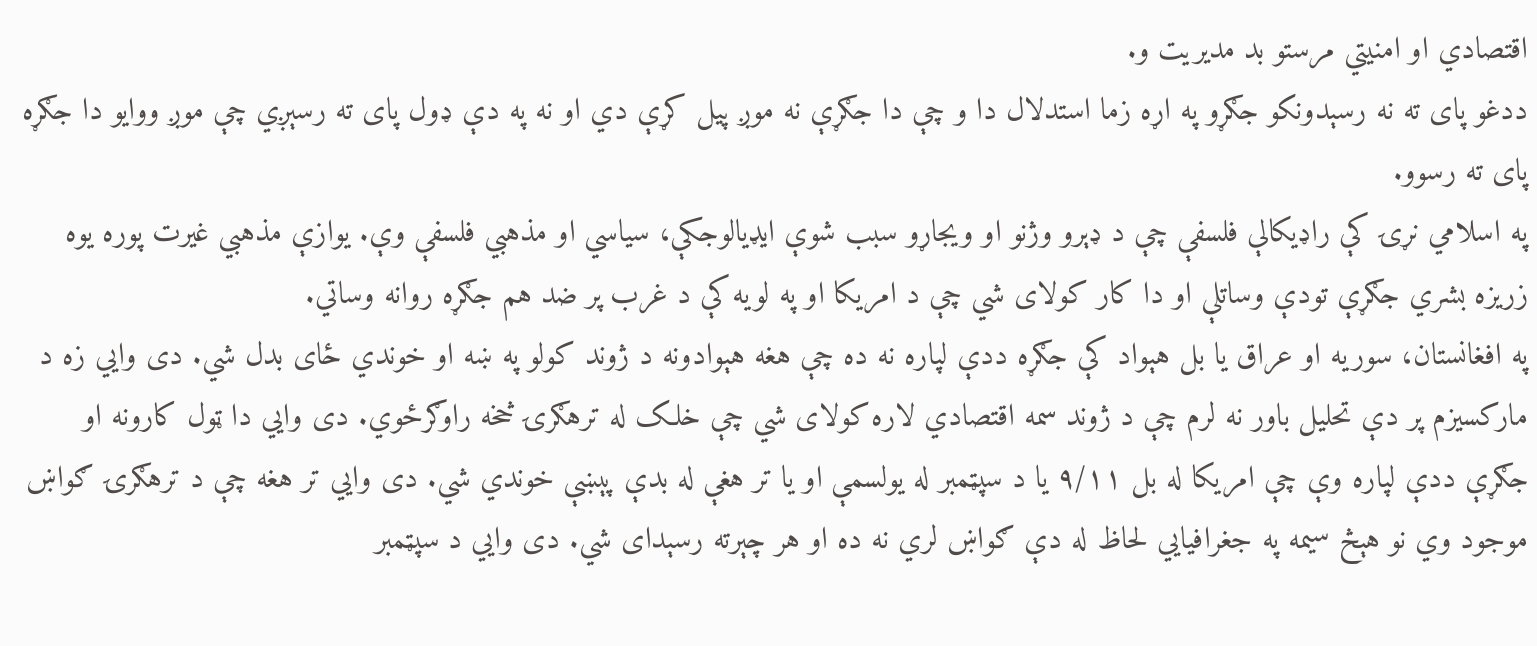اقتصادي او امنيتي مرستو بد مديريت و.
ددغو پای ته نه رسېدونکو جګړو په اړه زما استدلال دا و چې دا جګړې نه موږ پيل کړې دي او نه په دې ډول پای ته رسېږي چې موږ ووايو دا جګړه پای ته رسوو.
په اسلامي نړۍ کې راډيکالې فلسفې چې د ډېرو وژنو او ويجاړو سبب شوې ايډيالوجکې، سياسي او مذهبي فلسفې وې. يوازې مذهبي غيرت پوره يوه زريزه بشري جګړې تودې وساتلې او دا کار کولای شي چې د امريکا او په لویه کې د غرب پر ضد هم جګړه روانه وساتي.
په افغانستان، سوريه او عراق یا بل هېواد کې جګړه ددې لپاره نه ده چې هغه هېوادونه د ژوند کولو په ښه او خوندي ځای بدل شي. دی وايي زه د مارکسيزم پر دې تحليل باور نه لرم چې د ژوند سمه اقتصادي لاره کولای شي چې خلک له ترهګرۍ څخه راوګرځوي. دی وايي دا ټول کارونه او جګړې ددې لپاره وې چې امريکا له بل ۹/۱۱ یا د سپټمبر له يولسمې او يا تر هغې له بدې پېښې خوندي شي. دی وايي تر هغه چې د ترهګرۍ ګواښ موجود وي نو هېڅ سيمه په جغرافيايي لحاظ له دې ګواښ لري نه ده او هر چېرته رسېدای شي. دی وايي د سپټمبر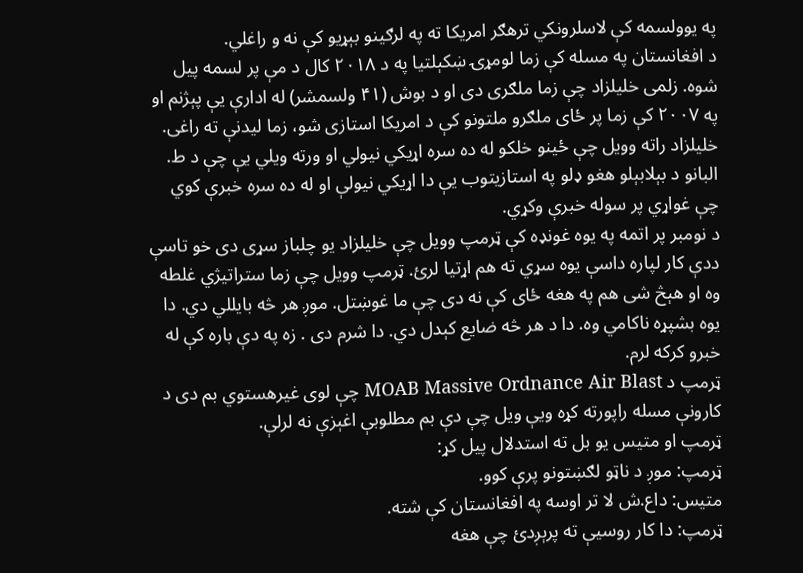په يوولسمه کې لاسلرونکي ترهګر امريکا ته په لرګينو بېړيو کې نه و راغلي.
د افغانستان په مسله کې زما لومړۍ ښکېلتيا په د ۲۰۱۸ کال د مې پر لسمه پيل شوه. زلمی خليلزاد چې زما ملګری دی او د بوش (۴۱ ولسمشر) له ادارې يې پېژنم او په ۲۰۰۷ کې زما پر ځای ملګرو ملتونو کې د امريکا استازی شو، زما لیدنې ته راغی. خليلزاد راته وويل چې ځينو خلکو له ده سره اړيکي نيولي او ورته ويلي یې چې د ط. البانو د بېلابېلو هغو ډلو په استازيتوب يې دا اړيکي نيولې او له ده سره خبرې کوي چې غواړي پر سوله خبرې وکړي.
د نومبر پر اتمه په يوه غونډه کې ټرمپ وويل چې خلیلزاد یو چلباز سړی دی خو تاسې ددې کار لپاره داسې يوه سړي ته هم اړتيا لرئ. ټرمپ وويل چې زما ستراتيژي غلطه وه او هېڅ شی هم په هغه ځای کې نه دی چې ما غوښتل. موږ هر څه بايللي دي. دا یوه بشپړه ناکامي وه. دا د هر څه ضايع کېدل دي. دا شرم دی . زه په دې باره کې له خبرو کرکه لرم.
ټرمپ د MOAB Massive Ordnance Air Blast چې لوی غیرهستوي بم دی د کارونې مسله راپورته کړه ويې ويل چې دې بم مطلوبې اغېزې نه لرلې.
ټرمپ او متیس یو بل ته استدلال پيل کړ:
ټرمپ: موږ د ناټو لګښتونو پرې کوو.
متیس: داع.ش لا تر اوسه په افغانستان کې شته.
ټرمپ: دا کار روسيې ته پرېږدئ چې هغه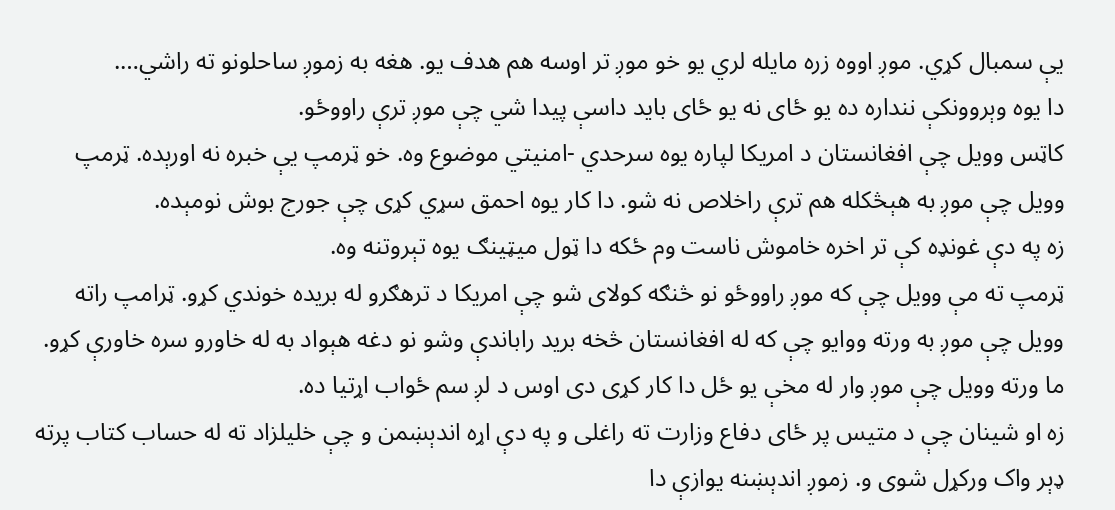يې سمبال کړي. موږ اووه زره مايله لري يو خو موږ تر اوسه هم هدف یو. هغه به زموږ ساحلونو ته راشي….
دا يوه وېروونکې ننداره ده يو ځای نه یو ځای بايد داسې پيدا شي چې موږ ترې راووځو.
کاټس وويل چې افغانستان د امريکا لپاره یوه سرحدي -امنيتي موضوع وه. خو ټرمپ يې خبره نه اورېده. ټرمپ وويل چې موږ به هېڅکله هم ترې راخلاص نه شو. دا کار يوه احمق سړي کړی چې جورج بوش نومېده.
زه په دې غونډه کې تر اخره خاموش ناست وم ځکه دا ټول ميټينګ يوه تېروتنه وه.
ټرمپ ته مې وويل چې که موږ راووځو نو څنګه کولای شو چې امريکا د ترهګرو له بريده خوندي کړو. ټرامپ راته وويل چې موږ به ورته ووايو چې که له افغانستان څخه بريد راباندې وشو نو دغه هېواد به له خاورو سره خاورې کړو. ما ورته وويل چې موږ وار له مخې يو ځل دا کار کړی دی اوس د لږ سم ځواب اړتيا ده.
زه او شینان چې د متیس پر ځای دفاع وزارت ته راغلی و په دې اړه اندېښمن و چې خليلزاد ته له حساب کتاب پرته ډېر واک ورکړل شوی و. زموږ اندېښنه يوازې دا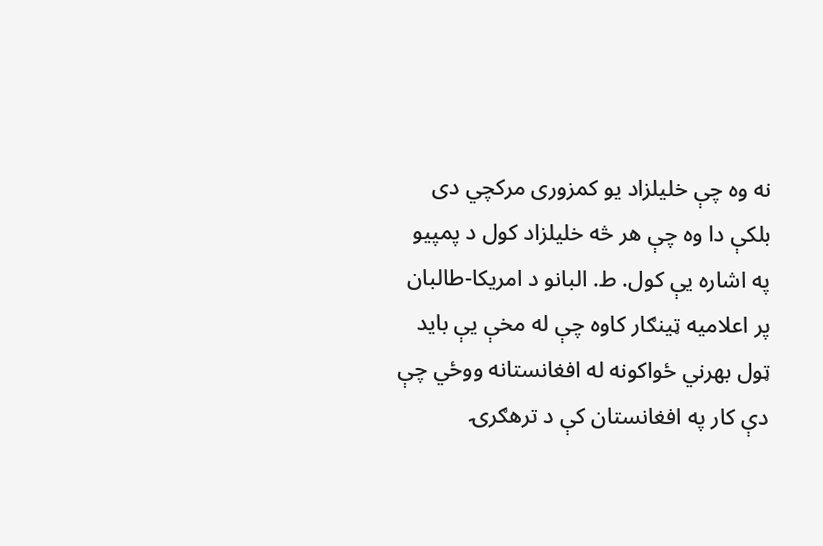نه وه چې خلیلزاد یو کمزوری مرکچي دی بلکې دا وه چې هر څه خلیلزاد کول د پمپيو په اشاره يې کول. ط. البانو د امريکا-طالبان پر اعلاميه ټينګار کاوه چې له مخې يې بايد ټول بهرني ځواکونه له افغانستانه ووځي چې دې کار په افغانستان کې د ترهګرۍ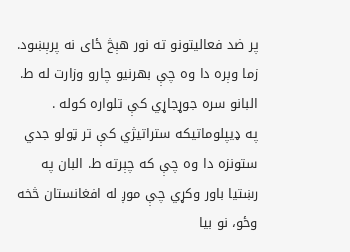پر ضد فعاليتونو ته نور هېڅ ځای نه پرېښود. زما وېره دا وه چې بهرنيو چارو وزارت له ط. البانو سره جوړجاړي کې تلواره کوله .
په ډيپلوماتيکه ستراتيژي کې تر ټولو جدي ستونزه دا وه چې که چېرته ط. البان په رښتيا باور وکړي چې موږ له افغانستان څخه وځو، نو بيا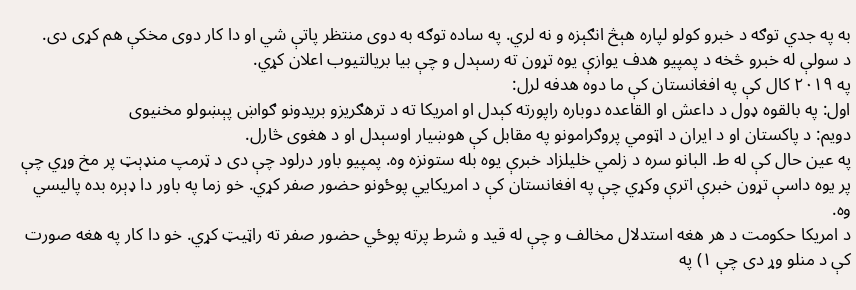به په جدي توګه د خبرو کولو لپاره هېڅ انګېزه و نه لري. په ساده توګه به دوی منتظر پاتې شي او دا کار دوی مخکې هم کړی دی.
د سولې له خبرو څخه د پمپيو هدف يوازې یوه تړون ته رسېدل و چې بيا بريالتيوب اعلان کړي.
په ۲۰۱۹ کال کې په افغانستان کې ما دوه هدفه لرل:
اول: په بالقوه ډول د داعش او القاعده دوباره راپورته کېدل او امريکا ته د ترهګريزو بريدونو ګواښ پېښولو مخنيوی
دویم: د پاکستان او د ايران د اټومي پروګرامونو په مقابل کې هوښيار اوسېدل او د هغوی څارل.
په عين حال کې له ط. البانو سره د زلمي خلیلزاد خبرې يوه بله ستونزه وه. پمپيو باور درلود چې دی د ټرمپ منډېټ پر مخ وړي چې پر يوه داسې تړون خبرې اترې وکړي چې په افغانستان کې د امريکايي پوځونو حضور صفر کړي. خو زما په باور دا ډېره بده پاليسي وه.
د امريکا حکومت د هر هغه استدلال مخالف و چې له قيد و شرط پرته پوځي حضور صفر ته راټيټ کړي. خو دا کار په هغه صورت کې د منلو وړ دی چې ۱) په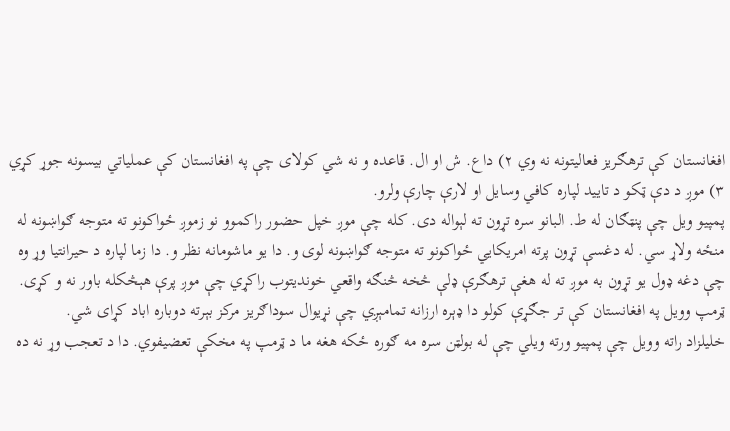افغانستان کې ترهګریز فعاليتونه نه وي ۲) داع. ش او ال. قاعده و نه شي کولای چې په افغانستان کې عملياتي بیسونه جوړ کړي ۳) موږ د دې ټکو د تاييد لپاره کافي وسايل او لارې چارې ولرو.
پمپيو ويل چې پنټګان له ط. البانو سره تړون ته لېواله دی. کله چې موږ خپل حضور راکموو نو زموږ ځواکونو ته متوجه ګواښونه له منځه ولاړ سي. له دغسې تړون پرته امريکايي ځواکونو ته متوجه ګواښونه لوی و. دا يو ماشومانه نظر و. دا زما لپاره د حيرانتيا وړ وه چې دغه ډول يو تړون به موږ ته له هغې ترهګرې ډلې څخه څنګه واقعي خونديتوب راکړي چې موږ پرې هېڅکله باور نه و کړی.
ټرمپ وويل په افغانستان کې تر جګړې کولو دا ډېره ارزانه تمامېږي چې نړيوال سوداګريز مرکز بېرته دوباره اباد کړای شي.
خلیلزاد راته وويل چې پمپيو ورته ويلي چې له بولټن سره مه ګوره ځکه هغه ما د ټرمپ په مخکې تعضیفوي. دا د تعجب وړ نه ده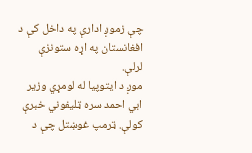چې زموږ ادارې په داخل کې د افغانستان په اړه ستونزې لرلې.
موږ د ايتوپيا له لومړي وزير ابي احمد سره ټليفوني خبرې کولې. ټرمپ غوښتل چې د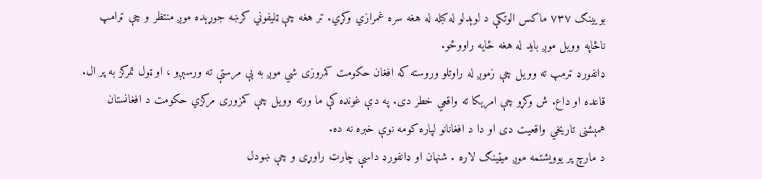بويينګ ۷۳۷ ماکس الوتکې د لوېدلو له کبله له هغه سره غمرازي وکړي. تر هغه چې ټليفوني کرښه جوړېده موږ منتظر و چې ټرامپ ناڅاپه وويل موږ بايد له هغه ځایه راووځو.
ډانفورډ ټرمپ ته وويل چې زموږ له راوتلو وروسته که افغان حکومت کمروزی شي موږ به يې مرستې ته ورسېږو ، او ټول تمرکز به پر ال. قاعده او داع. ش وکړو چې امريکا ته واقعي خطر دی. په دې غونډه کې ما ورته وويل چې کمزوری مرکزي حکومت د افغانستان همېشنی تاريخي واقعیت دی او دا د افغانانو لپاره کومه نوې خبره نه ده.
د مارچ پر يوویشتمه موږ ميټينګ لاره . شنهان او ډانفورډ داسې چارټ راوړی و چې ښودل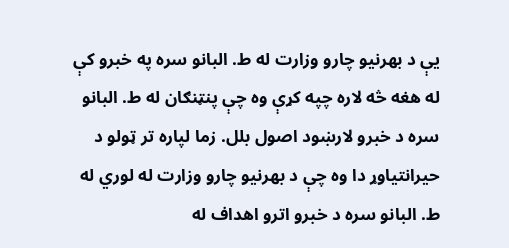يې د بهرنيو چارو وزارت له ط. البانو سره په خبرو کې له هغه څه لاره چپه کړې وه چې پنټنګان له ط. البانو سره د خبرو لارښود اصول بلل. زما لپاره تر ټولو د حيرانتياوړ دا وه چې د بهرنيو چارو وزارت له لوري له ط. البانو سره د خبرو اترو اهداف له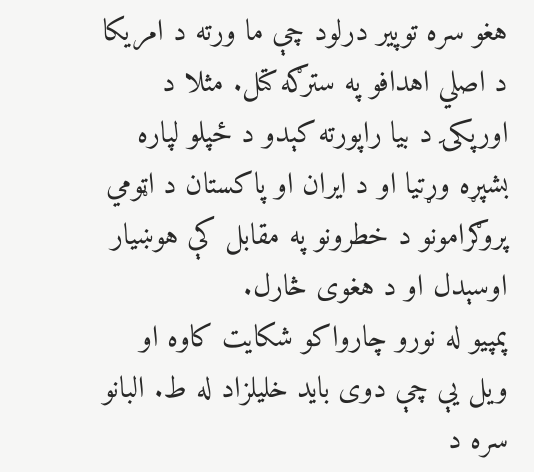هغو سره توپير درلود چې ما ورته د امريکا د اصلي اهدافو په سترګه کتل. مثلا د اورپکۍ د بيا راپورته کېدو د ځپلو لپاره بشپړه وړتيا او د ايران او پاکستان د اټومي پروګرامونو د خطرونو په مقابل کې هوښيار اوسېدل او د هغوی څارل.
پمپيو له نورو چارواکو شکایت کاوه او ويل يې چې دوی باید خليلزاد له ط. البانو سره د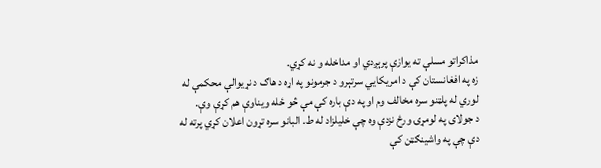مذاکراتو مسلې ته يوازې پرېږدي او مداخله و نه کړي.
زه په افغانستان کې د امريکايي سرتېرو د جرمونو په اړه د هاګ د نړيوالې محکمې له لوري له پلټنو سره مخالف وم او په دې باره کې مې څو ځله ويناوې هم کړې وې.
د جولای په لومړۍ ورځ نزدې وه چې خليلزاد له ط. البانو سره تړون اعلان کړي پرته له دې چې په واشينګټن کې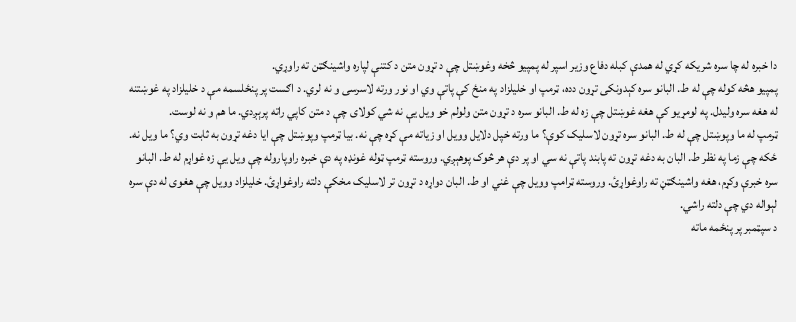دا خبره له چا سره شريکه کړي له همدې کبله دفاع وزیر اسپر له پمپيو څخه وغوښتل چې د تړون متن د کتنې لپاره واشينګټن ته راوړي.
پمپيو هڅه کوله چې له ط. البانو سره کېدونکی تړون دده، ټرمپ او خليلزاد په منځ کې پاتې وي او نور ورته لاسرسی و نه لري. د اګست پر پنځلسمه مې د خلیلزاد په غوښتنه له هغه سره ولیدل. په لومړيو کې هغه غوښتل چې زه له ط. البانو سره د تړون متن ولولم خو ویل يې نه شي کولای چې د متن کاپي راته پرېږدي. ما هم و نه لوست.
ټرمپ له ما وپوښتل چې له ط. البانو سره تړون لاسليک کوې؟ ما ورته خپل دلایل وويل او زياته مې کړه چې نه. بيا ټرمپ وپوښتل چې ايا دغه تړون به ثابت وي؟ ما ويل نه. ځکه چې زما په نظر ط. البان به دغه تړون ته پابند پاتې نه سي او پر دې هر څوک پوهېږي. وروسته ټرمپ ټوله غونډه په دې خبره راوپاروله چې ويل يې زه غواړم له ط. البانو سره خبرې وکړم، هغه واشینګټڼ ته راوغواړئ. وروسته ټرامپ وويل چې غني او ط. البان دواړه د تړون تر لاسليک مخکې دلته راوغواړئ. خلیلزاد وويل چې هغوی له دې سره لېواله دي چې دلته راشي.
د سپټمبر پر پنځمه ماته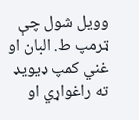وويل شول چې ټرمپ ط. البان او غني کمپ ډيويډ ته راغواړي او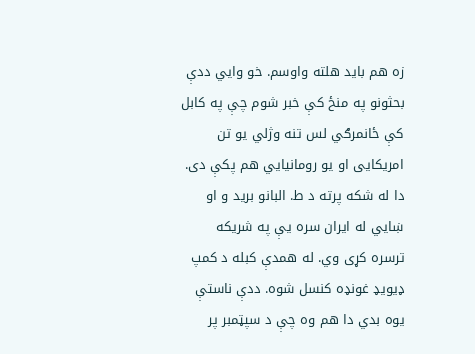زه هم بايد هلته واوسم. خو وايي ددې بحثونو په منځ کې خبر شوم چې په کابل کې ځانمرګي لس تنه وژلي يو تن امريکایی او يو رومانيايي هم پکې دی. دا له شکه پرته د ط. البانو برید و او ښايي له ايران سره يې په شريکه ترسره کړی وي. له همدې کبله د کمپ ډيويډ غونډه کنسل شوه. ددې ناستې يوه بدي دا هم وه چې د سپټمبر پر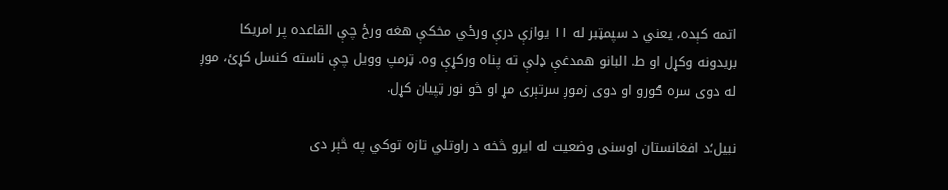اتمه کېده، یعني د سپمټبر له ۱۱ یوازې درې ورځي مخکې هغه ورځ چې القاعده پر امريکا بريدونه وکړل او ط. البانو همدغې ډلې ته پناه ورکړې وه. ټرمپ وويل چې ناسته کنسل کړئ، موږ له دوی سره ګورو او دوی زموږ سرتېری مړ او څو نور ټپيان کړل.

نبیل؛د افغانستان اوسنی وضعیت له ایرو څخه د راوتلي تازه توکي په څېر دی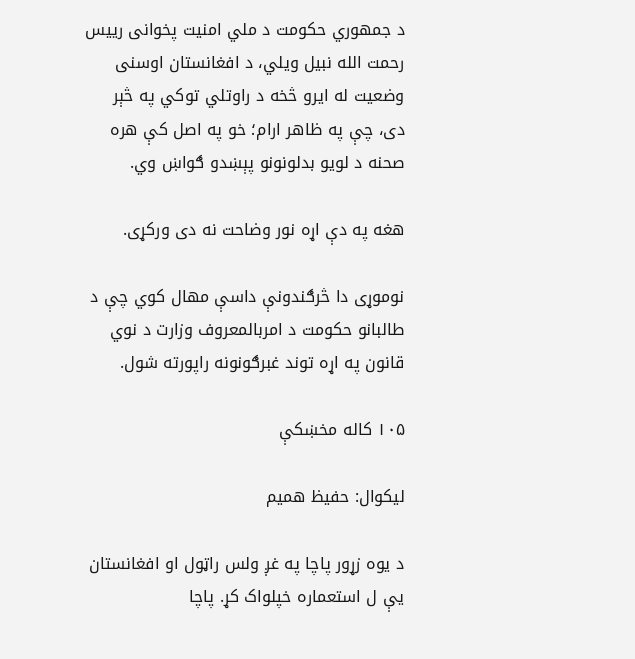د جمهوري حکومت د ملي امنیت پخوانی رییس رحمت الله نبیل ویلي، د افغانستان اوسنی وضعیت له ایرو څخه د راوتلي توکي په څېر دی، چې په ظاهر ارام؛ خو په اصل کې هره صحنه د لویو بدلونونو پېښدو ګواښ وي.

هغه په دې اړه نور وضاحت نه دی ورکړی.

نوموړی دا څرګندونې داسې مهال کوي چې د طالبانو حکومت د امربالمعروف وزارت د نوي قانون په اړه توند غبرګونونه راپورته شول.

۱۰۵ کاله مخښکې

لیکوال: حفیظ همیم

د یوه زړور پاچا په غږ ولس راټول او افغانستان یې ل استعماره خپلواک کړ. پاچا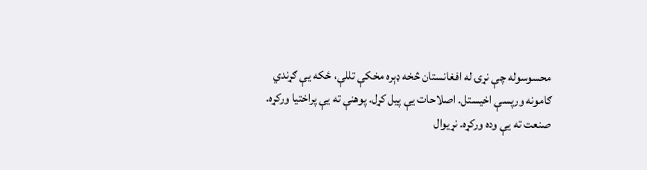محسوسوله چې نړۍ له افغانستان څخه ډېره مخکې تللې، ځکه یې ګړندي ګامونه ورپسې اخيستل. اصلاحات یې پيل کړل. پوهنې ته یې پراختیا ورکړه. صنعت ته یې وده ورکړه. نړيوال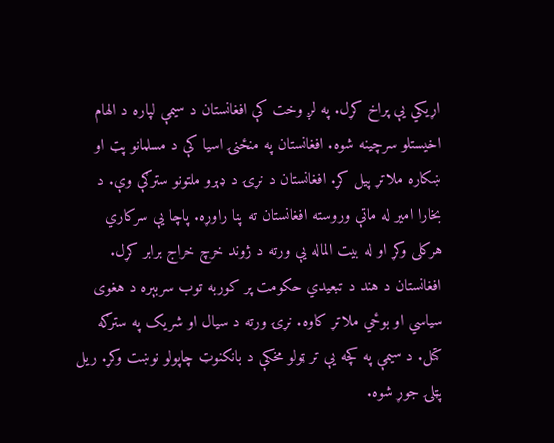اړيکي یې پراخ کړل. په لږ وخت کې افغانستان د سیمې لپاره د الهام اخیستلو سرچینه شوه. افغانستان په منځنۍ اسیا کې د مسلمانو پټ او ښکاره ملاتړ پيل کړ. افغانستان د نړۍ د ډېرو ملتونو سترګې وې. د بخارا امیر له ماتې وروسته افغانستان ته پنا راوړه. پاچا یې سرکاري هرکلی وکړ او له بیت الماله یې ورته د ژوند خرچ خراج برابر کړل. افغانستان د هند د تبعیدي حکومت پر کوربه توب سربېره د هغوی سياسي او بوځي ملاتړ کاوه. نړۍ ورته د سيال او شريک په سترګه کتل. د سيمې په کچه یې تر ټولو مخکې د بانکنوټ چاپولو نوښت وکړ. ريل پټلۍ جوړ شوه.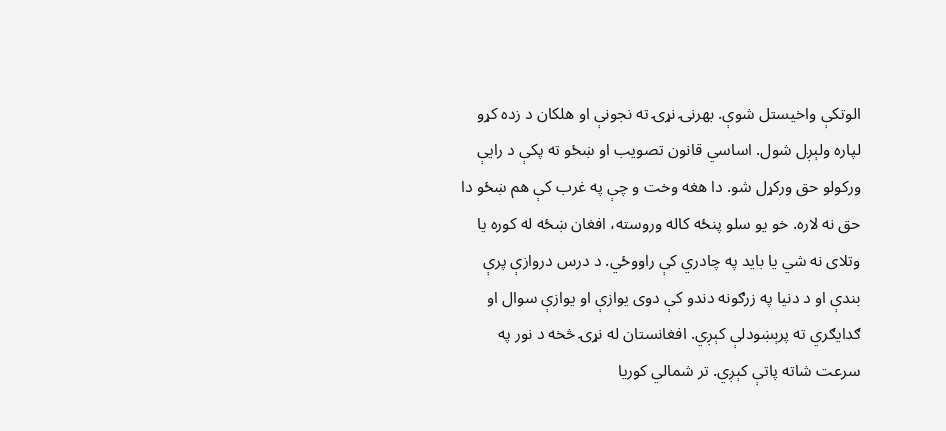الوتکې واخيستل شوې. بهرنۍ نړۍ ته نجونې او هلکان د زده کړو لپاره ولېږل شول. اساسي قانون تصويب او ښځو ته پکې د رایې ورکولو حق ورکړل شو. دا هغه وخت و چې په غرب کې هم ښځو دا حق نه لاره. خو یو سلو پنځه کاله وروسته، افغان ښځه له کوره یا وتلای نه شي یا باید په چادري کې راووځي. د درس دروازې پرې بندې او د دنیا په زرګونه دندو کې دوی یوازې او یوازې سوال او ګدایګري ته پرېښودلې کېږي. افغانستان له نړۍ څخه د نور په سرعت شاته پاتې کېږي. تر شمالي کوریا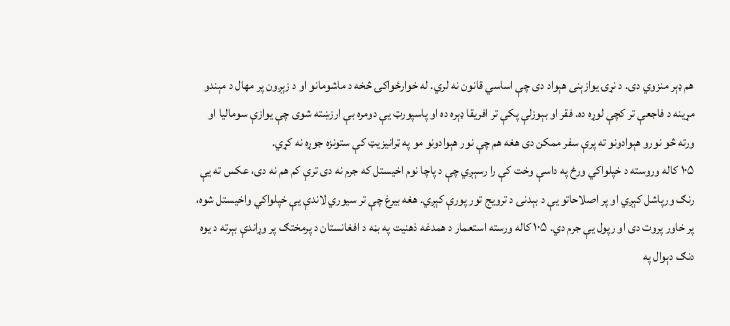هم ډېر منزوي دی. د نړۍ یوازېنی هېواد دی چې اساسي قانون نه لري. له خوارځواکۍ څخه د ماشومانو او د زېږون پر مهال د مېندو مړينه د فاجعې تر کچې لوړه ده. فقر او بېوزلې پکې تر افریقا ډېره ده او پاسپورټ یې دومره بې ارزښته شوی چې یوازې سومالیا او ورته څو نورو هېوادونو ته پرې سفر ممکن دی هغه هم چې نور هېوادونو مو په ټرانیزیټ کې ستونزه جوړه نه کړي.
۱۰۵ کاله وروسته د خپلواکي ورځ په داسې وخت کې را رسېږي چې د پاچا نوم اخيستل که جرم نه دی ترې کم هم نه دی، عکس ته یې رنګ ورپاشل کېږي او پر اصلاحاتو یې د بېدنۍ د ترویج تور پورې کېږي. هغه بیرغ چې تر سیوري لاندې یې خپلواکي واخيستل شوه، پر خاور پروت دی او رپول یې جرم دي. ۱۰۵ کاله ورسته استعمار د همدغه ذهنیت په بڼه د افغانستان د پرمختګ پر وړاندې بېرته د یوه دنګ دېوال په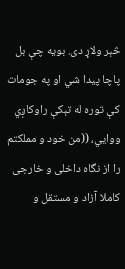څېر ولاړ دی. بویه چې بل پاچا پیدا شي او په جومات کې توره له تېکې راوکاږي ووايي، ((من خود و مملکتم را از نگاه داخلی و خارجی کاملا آزاد و مستقل و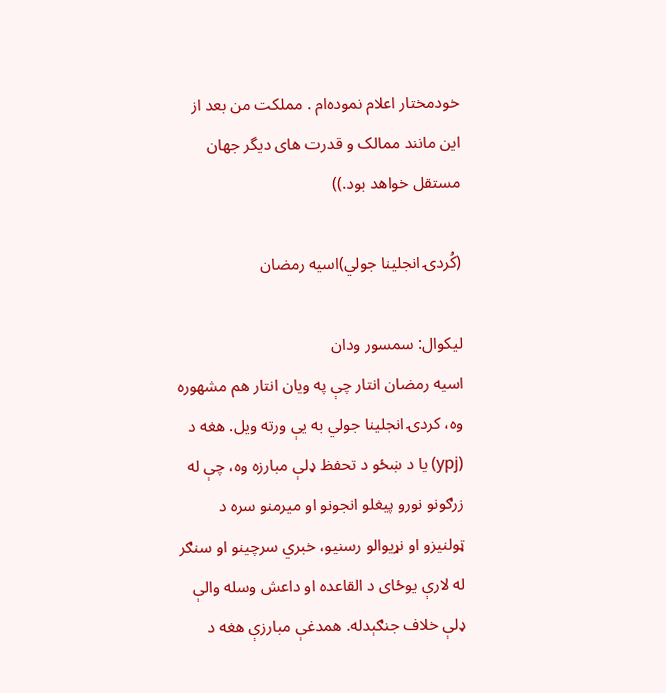خودمختار اعلام نموده‌ام . مملکت من بعد از این مانند ممالک و قدرت های دیگر جهان مستقل خواهد بود‌.))

(کُردۍ انجلینا جولي)اسیه رمضان

لیکوال: سمسور ودان
اسیه رمضان انتار چې په ویان انتار هم مشهوره وه، کردۍ انجلینا جولي به یې ورته ویل. هغه د (ypj) یا د ښځو د تحفظ ډلې مبارزه وه، چې له زرګونو نورو پیغلو انجونو او میرمنو سره د ټولنیزو او نړیوالو رسنیو، خبري سرچینو او سنګر له لارې یوځای د القاعده او داعش وسله والې ډلې خلاف جنګېدله. همدغې مبارزې هغه د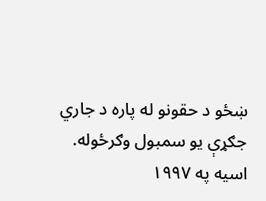ښځو د حقونو له پاره د جاري جګړې یو سمبول وګرځوله.
اسیه په ۱۹۹۷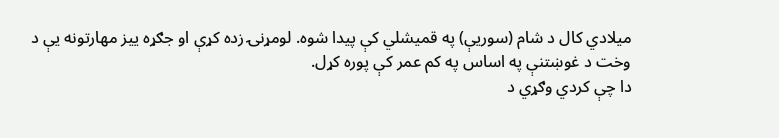میلادي کال د شام (سوریې) په قمیشلي کې پیدا شوه. لومړنۍ زده کړې او جګړه ییز مهارتونه یې د وخت د غوښتنې په اساس په کم عمر کې پوره کړل.
دا چې کردي وګړي د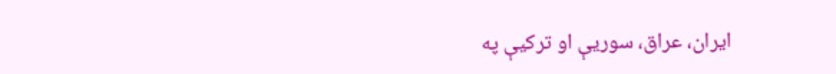ایران، عراق، سوریې او ترکیې په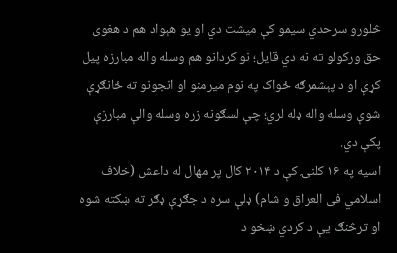څلورو سرحدي سیمو کې میشت دي او یو هېواد هم د هغوی حق ورکولو ته نه دي قایل؛ نو کردانو هم وسله واله مبارزه پیل کړې او د پېشمرګه ځواک په نوم میرمنو او انجونو ته ځانګړې شوې وسله واله ډله لري؛ چې لسګونه زره وسله والې مبارزې پکې دي.
اسیه په ۱۶ کلنۍ کې د ۲۰۱۴ کال پر مهال له داعش (خلاف اسلامي فی العراق و شام) ډلې سره د جګړې ډګر ته ښکته شوه او ترڅنګ یې د کردي ښخو د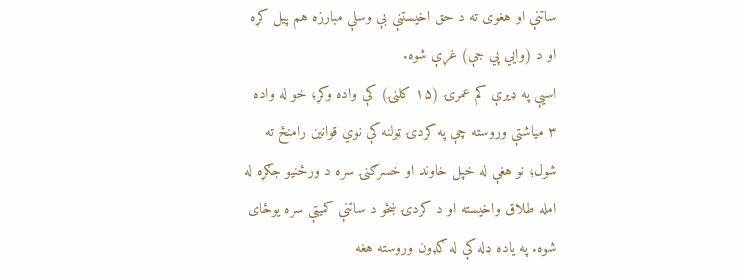ساتنې او هغوی ته د حق اخیستنې بې وسلې مبارزه هم پیل کړه او د (وايي پي جې) غړې شوه.
اسیې په ډیرې کم عمرۍ (۱۵ کلنۍ) کې واده وکړ؛ خو له واده ۳ میاشتې وروسته چې په کردۍ ټولنه کې نوي قوانین رامنځ ته شول؛ نو هغې له خپل خاوند او خسرګنۍ سره د ورځنیو جګړه له امله طلاق واخیسته او د کردۍ ښځو د ساتنې کمیټې سره یوځای شوه. په یاده ډله کې له ګډون وروسته هغه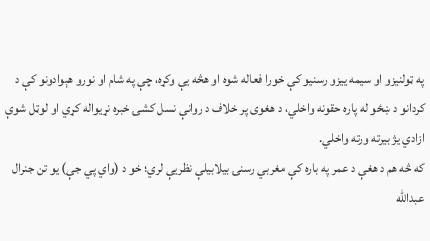په ټولنیزو او سیمه ییزو رسنیو کې خورا فعاله شوه او هڅه یې وکړه، چې په شام او نورو هېوادونو کې د کردانو د ښځو له پاره حقونه واخلي، د هغوی پر خلاف د روانې نسل کشۍ خبره نړیواله کړي او لوټل شوې ازادي یژ بیرته ورته واخلي.
که څه هم د هغې د عمر په باره کې مغربي رسنۍ بیلابیلې نظریې لري؛ خو د (واي پي جې) یو تن جنرال عبدالله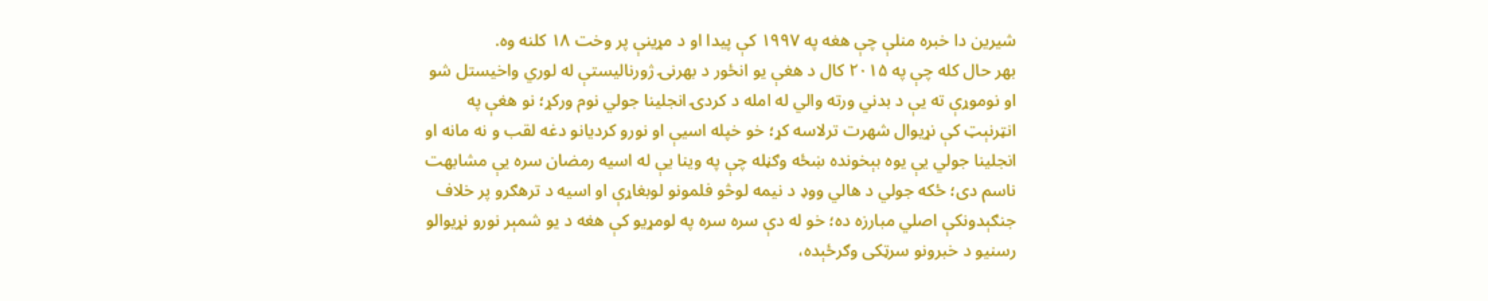شیرین دا خبره منلې چې هغه په ۱۹۹۷ کې پیدا او د مړینې پر وخت ۱۸ کلنه وه.
بهر حال کله چې په ۲۰۱۵ کال د هغې یو انځور د بهرنۍ ژورنالیستې له لوري واخیستل شو او نوموړې ته یې د بدني ورته والي له امله د کردۍ انجلینا جولي نوم ورکړ؛ نو هغې په انټرنېټ کې نړیوال شهرت ترلاسه کړ؛ خو خپله اسیې او نورو کرديانو دغه لقب و نه مانه او انجلینا جولي یې یوه بېخونده ښځه وګڼله چې په وینا یې له اسیه رمضان سره یې مشابهت ناسم دی؛ ځکه جولي د هالي ووډ د نیمه لوڅو فلمونو لوبغاړې او اسیه د ترهګرو پر خلاف جنګېدونکې اصلي مبارزه ده؛ خو له دې سره سره په لومړیو کې هغه د یو شمېر نورو نړیوالو رسنیو د خبرونو سرټکی وګرځېده،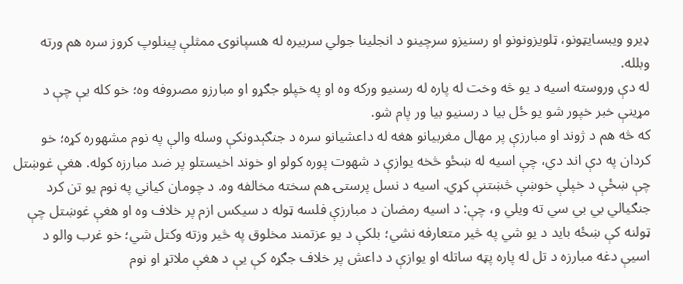ډیرو ویبسایټونو، ټلویزونونو او رسنیزو سرچینو د انجلینا جولي سربیره له هسپانوۍ ممثلې پینلوپ کروز سره هم ورته وبلله.
له دې وروسته اسیه د یو څه وخت له پاره له رسنیو ورکه وه او په خپلو جګړو او مبارزو مصروفه وه؛ خو کله یې چې د مړینې خبر خپور شو یو ځل بیا د رسنیو بیا ور پام شو.
که څه هم د ژوند او مبارزې پر مهال مغربیانو هغه له داعشیانو سره د جنګېدونکې وسله والې په نوم مشهوره کړه؛ خو کردان په دې اند دي، چې اسیه له ښځو څخه یوازې د شهوت پوره کولو او خوند اخیستلو پر ضد مبارزه کوله. هغې غوښتل چې ښځې د خپلې خوښې څښتنې کړي. اسیه د نسل پرستۍ هم سخته مخالفه وه. د چومان کیاني په نوم یو تن کرد جنګیالي بي بي سي ته ویلي و، چې: د اسیه رمضان د مبارزې فلسه ټوله د سیکس ازم پر خلاف وه او هغې غوښتل چې ټولنه کې ښځه باید د یو شي په څیر متعارفه نشي؛ بلکې د یو عزتمند مخلوق په څیر وزته وکتل شي؛ خو غرب والو د اسیې دغه مبارزه د تل له پاره پټه ساتله او یوازې د داعش پر خلاف جګړه کې یې د هغې ملاتړ او نوم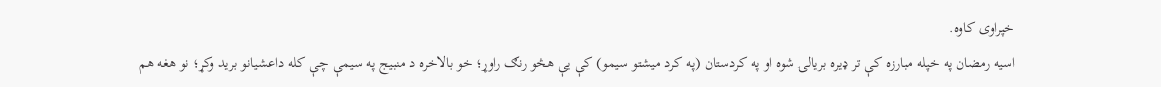خپراوی کاوه.
اسیه رمضان په خپله مبارزه کې تر ډیره بریالۍ شوه او په کردستان (په کرد میشتو سیمو) کې یې هڅو رنګ راوړ؛ خو بالاخره د منبیج په سیمې چې کله داعشیانو برید وکړ؛ نو هغه هم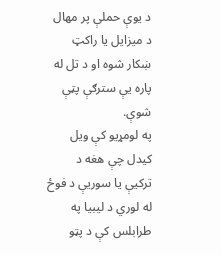د یوې حملې پر مهال د میزایل یا راکټ ښکار شوه او د تل له پاره یې سترګې پټې شوې.
په لومړیو کې ویل کیدل چې هغه د ترکیې یا سوریې د فوځ له لوري د لیبیا په طرابلس کې د پټو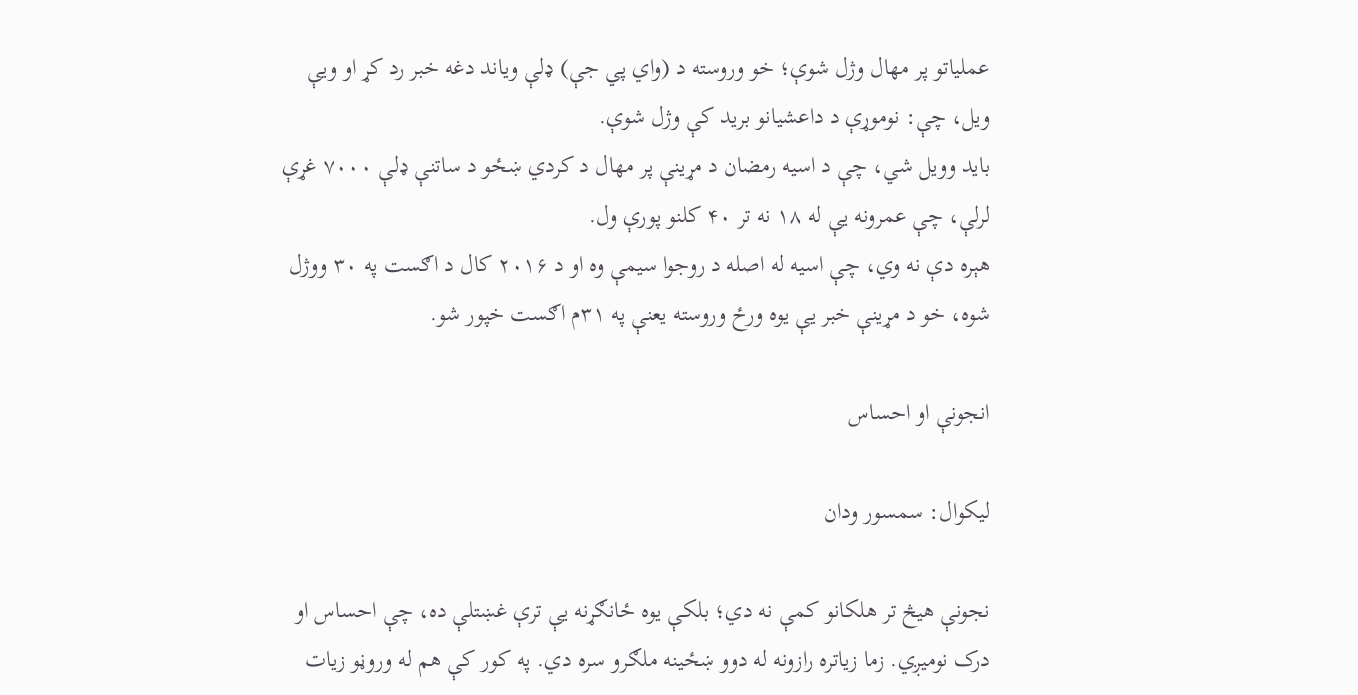عملیاتو پر مهال وژل شوې؛ خو وروسته د (واي پي جې) ډلې ویاند دغه خبر رد کړ او ویې ویل، چې: نوموړې د داعشیانو برید کې وژل شوې.
باید وویل شي، چې د اسیه رمضان د مړینې پر مهال د کردي ښځو د ساتنې ډلې ۷۰۰۰ غړې لرلې، چې عمرونه یې له ۱۸ نه تر ۴۰ کلنو پورې ول.
هېره دې نه وي، چې اسیه له اصله د روجوا سیمې وه او د ۲۰۱۶ کال د اګست په ۳۰ ووژل شوه، خو د مړینې خبر یې یوه ورځ وروسته یعنې په ۳۱م اګست خپور شو.

انجونې او احساس

لیکوال: سمسور ودان

نجونې هیڅ تر هلکانو کمې نه دي؛ بلکې یوه ځانګړنه یې ترې غښتلې ده، چې احساس او درک نومیږي. زما زیاتره رازونه له دوو ښځینه ملګرو سره دي. په کور کې هم له وروڼو زیات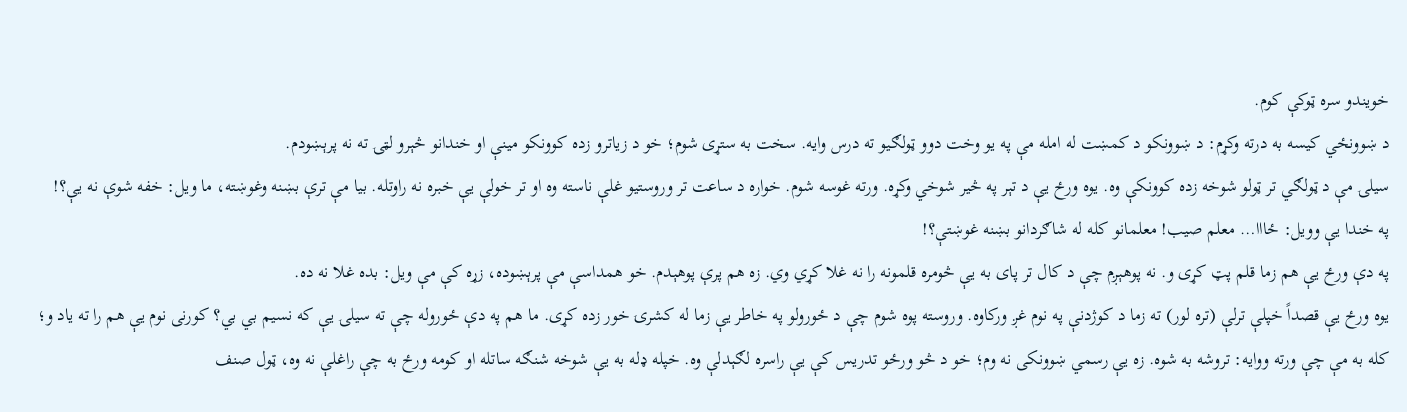خویندو سره ټوکې کوم.
د ښوونځي کیسه به درته وکړم: د ښوونکو د کمښت له امله مې په یو وخت دوو ټولګیو ته درس وایه. سخت به ستړی شوم؛ خو د زیاترو زده کوونکو مینې او خندانو څېرو لټۍ ته نه پرېښودم.
سیلۍ مې د ټولګي تر ټولو شوخه زده کوونکې وه. یوه ورځ یې د تېر په څير شوخي وکړه. ورته غوسه شوم. خواره د ساعت تر وروستیو غلې ناسته وه او تر خولې یې خبره نه راوتله. بیا مې ترې بښنه وغوښته، ما ویل: خفه شوې نه یې؟!
په خندا یې وویل: ځااا… معلم صیب! معلمانو کله له شاګردانو بښنه غوښتې؟!
په دې ورځ یې هم زما قلم پټ کړی و. نه پوهېږم چې د کال تر پای به یې څومره قلمونه را نه غلا کړي وي. زه هم پرې پوهېدم. خو همداسې مې پرېښوده، زړه کې مې ویل: بده غلا نه ده.
یوه ورځ یې قصداً خپلې ترلې (تره لور) ته زما د کوژدنې په نوم غږ ورکاوه. وروسته پوه شوم چې د ځورولو په خاطر یې زما له کشرۍ خور زده کړی. ما هم په دې ځوروله چې ته سیلۍ یې که نسیم بي بي؟ کورنی نوم یې هم را ته یاد و؛ کله به مې چې ورته ووایه: تروشه به شوه. زه یې رسمي ښوونکی نه وم؛ خو د څو ورځو تدریس کې یې راسره لګېدلې وه. خپله ډله به یې شوخه شنګه ساتله او کومه ورځ به چې راغلې نه وه، ټول صنف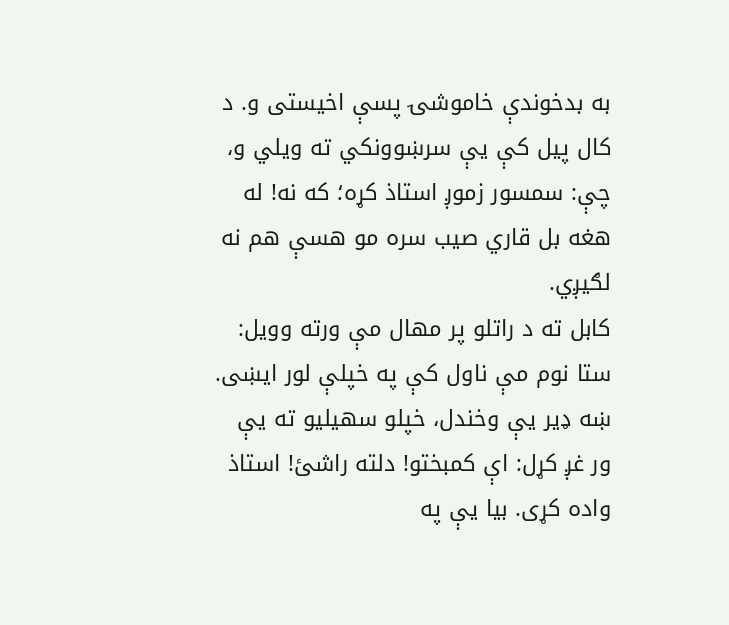به بدخوندې خاموشۍ پسې اخیستی و. د کال پیل کې یې سرښوونکي ته ویلي و، چې: سمسور زموږ استاذ کړه؛ که نه! له هغه بل قاري صیب سره مو هسې هم نه لګیږي.
کابل ته د راتلو پر مهال مې ورته وویل: ستا نوم مې ناول کې په خپلې لور ایښی. ښه ډیر یې وخندل، خپلو سهیلیو ته یې ور غږ کړل: اې کمبختو! دلته راشئ! استاذ واده کړی. بیا یې په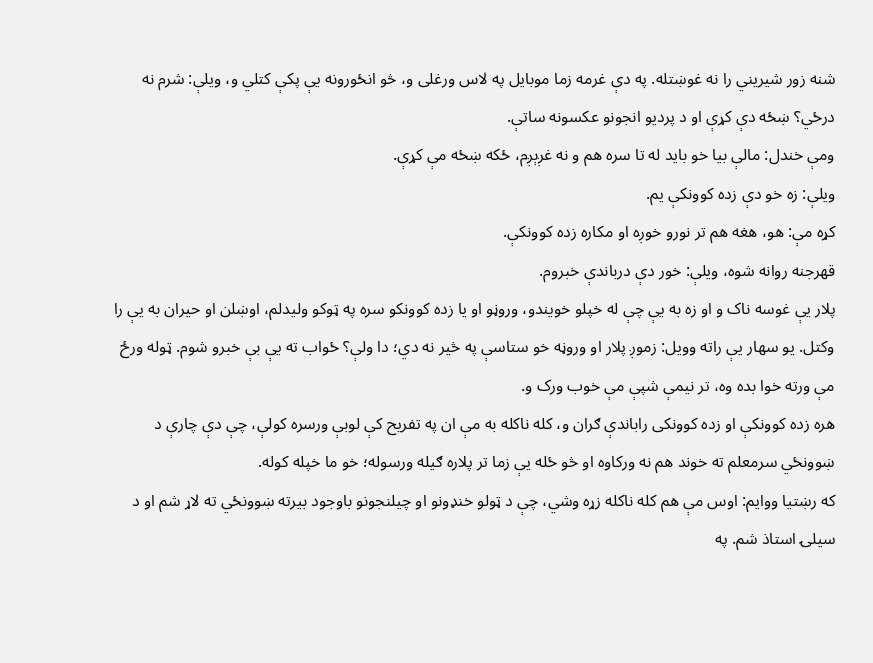شنه زور شیریني را نه غوښتله. په دې غرمه زما موبایل په لاس ورغلی و، څو انځورونه یې پکې کتلي و، ویلې: شرم نه درځي؟ ښځه دې کړې او د پردیو انجونو عکسونه ساتې.
ومې خندل: مالې بیا خو باید له تا سره هم و نه غږېږم، ځکه ښځه مې کړې.
ویلې: زه خو دې زده کوونکې یم.
کړه مې: هو، هغه هم تر نورو خوږه او مکاره زده کوونکې.
قهرجنه روانه شوه، ویلې: خور دې درباندې خبروم.
پلار یې غوسه ناک و او زه به یې چې له خپلو خویندو، وروڼو او یا زده کوونکو سره په ټوکو ولیدلم، اوښلن او حیران به یې را وکتل. یو سهار یې راته وویل: زموږ پلار او وروڼه خو ستاسې په څير نه دي؛ دا ولې؟ ځواب ته یې بې خبرو شوم. ټوله ورځ مې ورته خوا بده وه، تر نیمې شپې مې خوب ورک و.
هره زده کوونکې او زده کوونکی راباندې ګران و، کله ناکله به مې ان په تفریح کې لوبې ورسره کولې، چې دې چارې د ښوونځي سرمعلم ته خوند هم نه ورکاوه او څو ځله یې زما تر پلاره ګیله ورسوله؛ خو ما خپله کوله.
که رښتیا ووایم: اوس مې هم کله ناکله زړه وشي، چې د ټولو خنډونو او چیلنجونو باوجود بیرته ښوونځي ته لاړ شم او د سیلۍ استاذ شم. په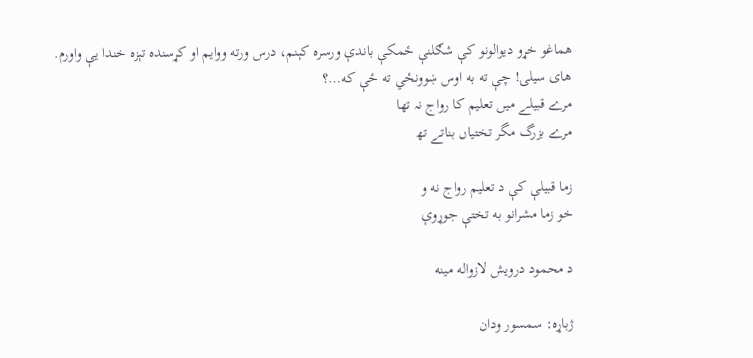هماغو خړو دیوالونو کې شګلنې ځمکې باندې ورسره کېنم، درس ورته ووایم او کړسنده تېزه خندا یې واورم.
های سیلۍ! چې ته به اوس ښوونځي ته ځې که…؟
مرے قبیلے میں تعلیم کا رواج نہ تھا
مرے بزرگ مگر تختیاں بناتے تھ

زما قبیلې کې د تعلیم رواج نه و
خو زما مشرانو به تختې جوړوې

د محمود درویش لازواله مینه

ژباړه: سمسور ودان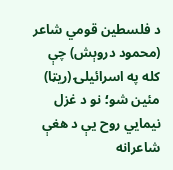د فلسطین قومي شاعر (محمود دروېش) چې کله په اسرائیلۍ (ريټا) مئین شو؛ نو د غزل نیمايي روح یې د هغې شاعرانه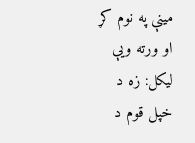مینې په نوم کړ او ورته ویې لیکل: زه د خپل قوم د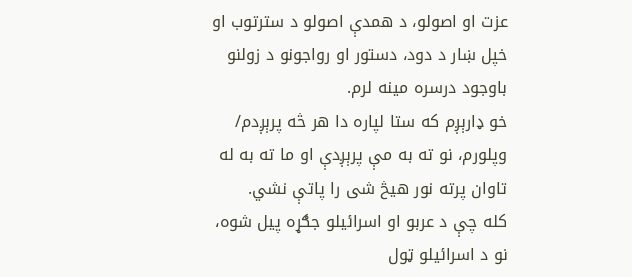عزت او اصولو، د همدې اصولو د سترتوب او خپل ښار د دود، دستور او رواجونو د زولنو باوجود درسره مینه لرم.
خو ډارېږم که ستا لپاره دا هر څه پرېږدم/ وپلورم، نو ته به مې پرېږدې او ما ته به له تاوان پرته نور هیڅ شی را پاتې نشي.
کله چې د عربو او اسرائیلو جګړه پیل شوه، نو د اسرائیلو ټول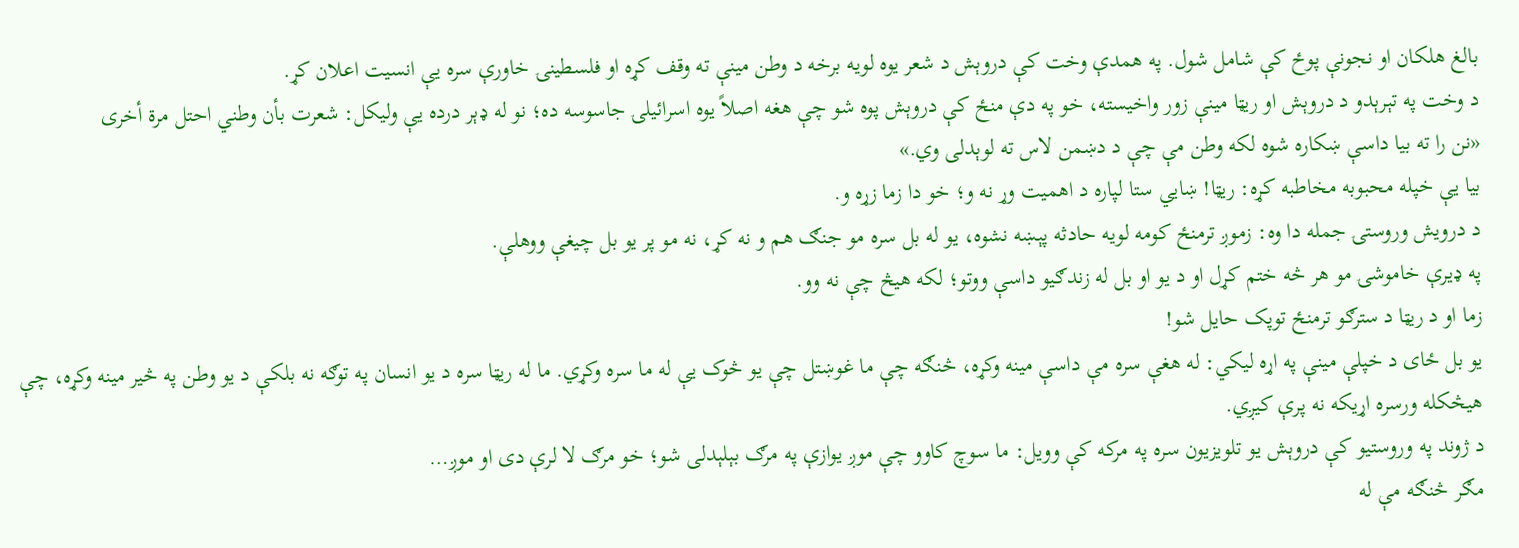بالغ هلکان او نجونې پوځ کې شامل شول. په همدې وخت کې دروېش د شعر یوه لویه برخه د وطن مینې ته وقف کړه او فلسطینۍ خاورې سره یې انسیت اعلان کړ.
د وخت په تېرېدو د دروېش او ریټا مینې زور واخیسته، خو په دې منځ کې دروېش پوه شو چې هغه اصلاً یوه اسرائیلۍ جاسوسه ده؛ نو له ډېر درده یې ولیکل: شعرت بأن وطني احتل مرة أخرى
«نن را ته بیا داسې ښکاره شوه لکه وطن مې چې د دښمن لاس ته لوېدلی وي.»
بیا یې خپله محبوبه مخاطبه کړه: ریټا! ښايي ستا لپاره د اهمیت وړ نه و؛ خو دا زما زړه و.
د درویش وروستۍ جمله دا وه: زموږ ترمنځ کومه لویه حادثه پېښه نشوه، یو له بل سره مو جنګ هم و نه کړ، نه مو پر یو بل چیغې ووهلې.
په ډیرې خاموشۍ مو هر څه ختم کړل او د یو او بل له زندګیو داسې ووتو؛ لکه هیڅ چې نه وو.
زما او د ریټا د سترګو ترمنځ توپک حایل شو!
یو بل ځای د خپلې مینې په اړه لیکي: له هغې سره مې داسې مینه وکړه، څنګه چې ما غوښتل چې یو څوک یې له ما سره وکړي. ما له ریټا سره د یو انسان په توګه نه بلکې د یو وطن په څیر مینه وکړه، چې هیڅکله ورسره اړیکه نه پرې کیږي.
د ژوند په وروستیو کې دروېش یو تلویزیون سره په مرکه کې وویل: ما سوچ کاوو چې موږ یوازې په مرګ بېلېدلی شو؛ خو مرګ لا لرې دی او موږ…
مګر څنګه مې له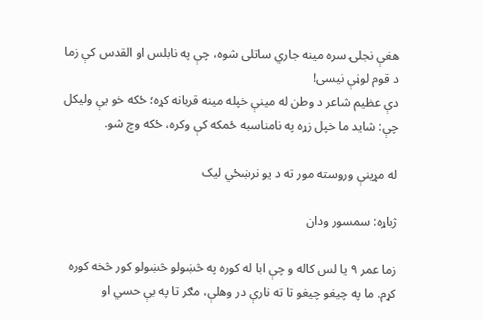هغې نجلۍ سره مینه جاري ساتلی شوه، چې په نابلس او القدس کې زما د قوم لوڼې نیسی!
دې عظیم شاعر د وطن له مینې خپله مینه قربانه کړه؛ ځکه خو یې ولیکل چې: شاید ما خپل زړه په نامناسبه ځمکه کې وکره، ځکه وچ شو.

له مړینې وروسته مور ته د یو نرښځي لیک

ژباړه: سمسور ودان

زما عمر ۹ یا لس کاله و چې ابا له کوره په څښولو څښولو کور څخه کوره کړم. ما په چیغو چیغو تا ته نارې در وهلې، مګر تا په بې حسي او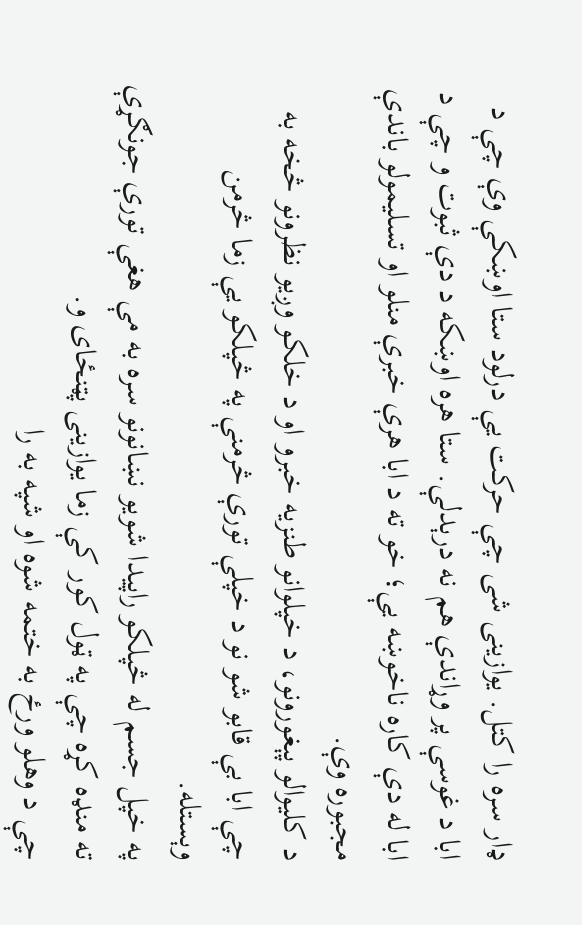ډار سره را کتل. یوازینی شی چې حرکت یې درلود ستا اوښکې وې چې د ابا د غوسې پر وړاندې هم نه درېدلې. ستا هره اوښکه د دې ثبوت و چې د ابا له دې کاره ناخوښه یې؛ خو ته د ابا هرې خبرې منلو او تسلیمولو باندې مجبوره وې.
د کلیوالو پېغورونو، د خپلوانو طنزیه خبرو او د خلکو وږیو نظرونو څخه به چې ابا بې قابو شو نو د خپلې تورې څرمنې په څپلکو یې زما څرمن وېستله.
په خپل جسم له څپلکو راپیدا شویو نښانونو سره به مې هغې تورې جونګړې ته منډه کړه چې په ټول کور کې زما یوازینی پټنځای و.
چې د وهلو ورځ به ختمه شوه او شپه به را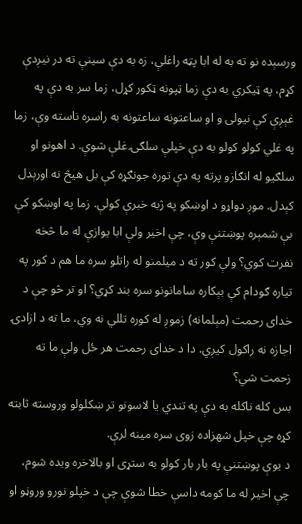ورسېده نو ته به له ابا پټه راغلې، زه به دې سینې ته در نیږدې کړم، په ټیکري به دې زما ټپونه ټکور کړل، زما سر به دې په غېږې کې نیولی و او ساعتونه ساعتونه به راسره ناسته وې، زما په غلي کولو کولو به دې خپلې سلګۍ غلې شوې. د اهونو او سلګیو له انګازو پرته په دې توره جونګړه کې بل هیڅ نه اورېدل کېدل. موږ دواړو د اوښکو په ژبه خبرې کولې. زما په اوښکو کې بې شمېره پوښتنې وې، چې اخیر ولې ابا یوازې له ما څخه نفرت کوي؟ ولې کور ته د میلمنو له راتلو سره ما هم د کور په تیاره ګودام کې بېکاره سامانونو سره بند کړي؟ او تر څو چې د خدای رحمت (مېلمانه) زموږ له کوره تللي نه وي، ما ته د ازادۍ اجازه نه راکول کیږي. دا د خدای رحمت هر ځل ولې ما ته زحمت شي؟
بس کله ناکله به دې په تندي یا لاسونو تر ښکلولو وروسته ثابته کړه چې خپل شهزاده زوی سره مینه لرې.
د یوې پوښتنې په بار بار کولو به ستړی او بالاخره ویده شوم، چې اخیر له ما کومه داسې خطا شوې چې د خپلو نورو وروڼو او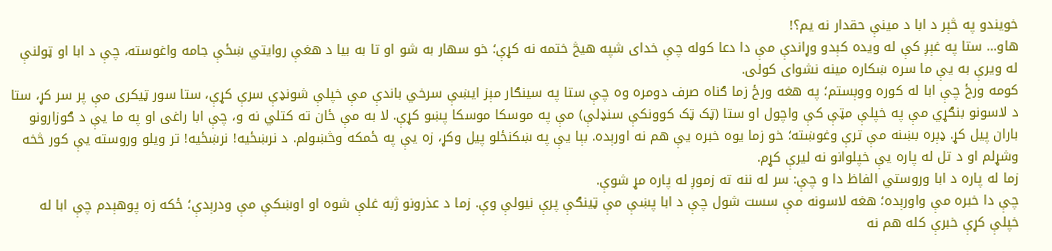خویندو په څېر د ابا د مینې حقدار نه یم؟!
هاو… ستا په غېږ کې له ویده کېدو وړاندې مې دا دعا کوله چې خدای شپه هیڅ ختمه نه کړې؛ خو سهار به شو او تا به بیا د هغې روایتي ښځې جامه واغوسته، چې د ابا او ټولنې له ویرې به یې ما سره ښکاره مینه نشوای کولی.
کومه ورځ چې ابا له کوره ووېستم؛ په هغه ورځ زما ګناه صرف دومره وه چې ستا په سینګار مېز ایښې سرخي باندې مې خپلې شونډې سرې کړې، ستا سور ټيکری مې پر سر کړ، ستا د لاسونو بنګړي مې په خپلې مټې کې واچول او ستا (ټک ټک کوونکې سنډلې) مې په موسکا موسکا پښو کړې. لا به مې ځان ته کتلي نه و، چې ابا راغی او په ما یې د ګوزارونو باران پیل کړ. ډېره بښنه مې ترې وغوښته؛ خو زما یوه خبره یې هم نه اورېده. بېا یې په ښکنځلو پيل وکړ، زه یې په ځمکه وڅښولم. د نرښځيه! نرښځیه! تر ویلو وروسته یې کور څخه وشړلم او د تل له پاره یې خپلوانو نه لیرې کړم.
زما له پاره د ابا وروستي الفاظ دا و چې: سر له ننه ته زموږ له پاره مړ شوې.
چې دا خبره مې واورېده؛ هغه لاسونه مې سست شول چې د ابا پښې مې ټینګې پرې نیولې وې. زما د عذرونو ژبه غلې شوه او اوښکې مې ودرېدې؛ ځکه زه پوهېدم چې ابا له خپلې کړې خبرې کله هم نه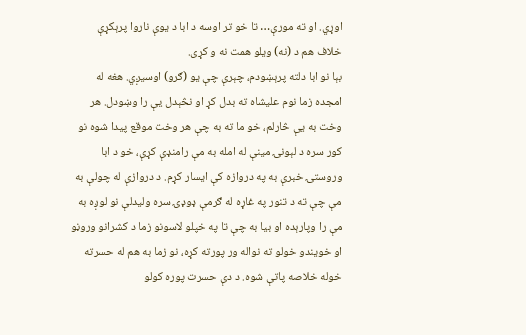اوړي. او ته مورې… تا خو تر اوسه د ابا د یوې ناروا پرېکړې خلاف هم د (نه) ویلو همت نه و کړی.
بېا نو ابا دلته پرېښودم، چېرې چې یو (ګرو) اوسیږي. هغه له امجده زما نوم علیشاه ته بدل کړ او نڅېدل یې را وښودل. هر وخت به یې څارلم، خو ما ته به چې هر وخت موقع پیدا شوه نو کور سره د لېونۍ مینې له امله به مې رامنډې کړې، خو د ابا وروستۍ خبرې به په دروازه کې ایسار کړم. د دروازې له چولې به مې چې ته د تنور په غاړه له ګرمې ډوډۍ سره ولیدلې نو لوږه به مې را وپارېده او بیا به چې تا په خپلو لاسونو زما د کشرانو وروڼو او خویندو خولو ته نواله ور پورته کړه، نو زما به هم له حسرته خوله خلاصه پاتې شوه. د دې حسرت پوره کولو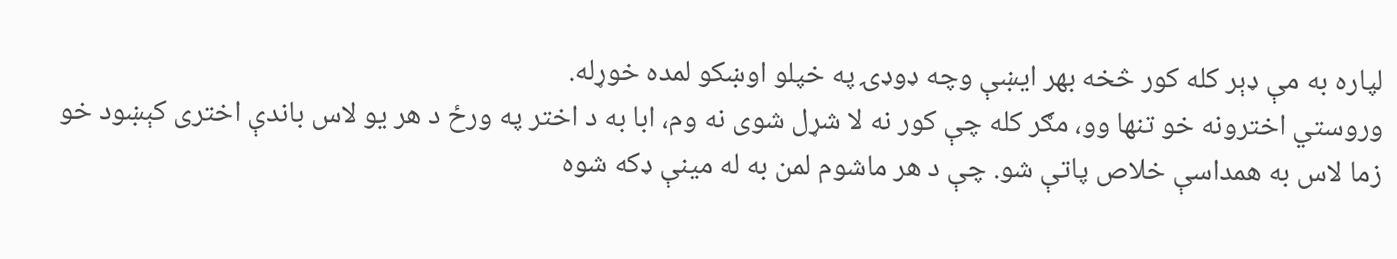لپاره به مې ډېر کله کور څخه بهر ایښې وچه ډوډۍ په خپلو اوښکو لمده خوړله.
وروستي اخترونه خو تنها وو، مګر کله چې کور نه لا شړل شوی نه وم، ابا به د اختر په ورځ د هر یو لاس باندې اختری کېښود خو زما لاس به همداسې خلاص پاتې شو. چې د هر ماشوم لمن به له مینې ډکه شوه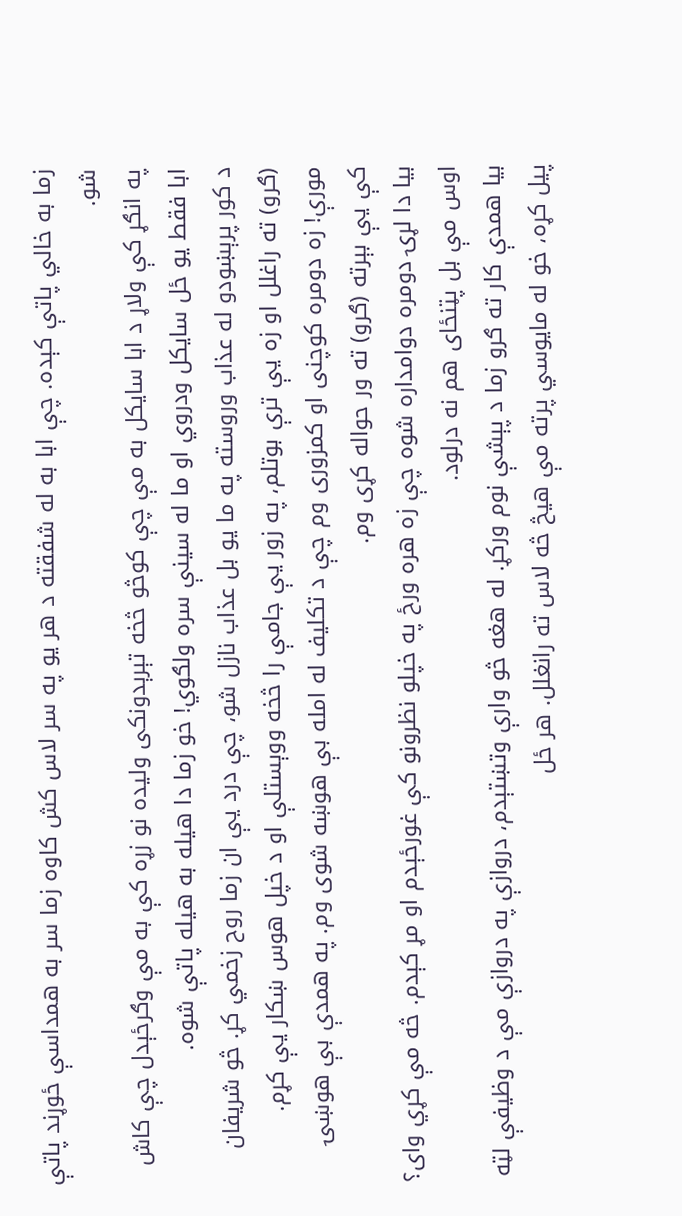زما به خالي پاتې کېده. چې ابا به له شفقته د هر یو په سر لاس کش کاوه زما سر به همداسې ځوړند پاتې شو.
په انګړ کې ولاړ د ابا سایکل به مې چې کوڅو څخه تېرېدونکی ولیده نو زړه کې به مې وګرځېدل چې کاش ابا فقط یو ځل سایکل ودروي او ما له سینې سره ولګوي! خو زما دا هیله به هیله پاتې شوه.
د کور پرېښودو له عذاب وروسته په ما یو بل عذاب نازل شو، چې درد یې ان زما روح زخمي کړ. څو شریفان (ګرو) ته راغلل او زه یې ترې بوتلم، په زور یې جامې را څخه ووېستلې او د خپل هوس ښکار یې کړم.
مورې! زه دومره کوچنی او کمزوری وم چې د تکلیف له امله بې هوښه شوی وم. په همدې بې هوښۍ کې یې بېرته (ګرو) ته ور حواله کړی وم.
بیا دا لړۍ دومره دوامداره شوه چې زه هره ورځ په خپلو نظرونو کې غورځېدم او مړ کېدم. څه مې کړي وای؟ اوس مې بل پټنځای هم نه درلود.
بیا همدې کار ته ګرو زما د پېشې نوم ورکړ. له هغه څو وارې وتښتېدم، دروازې په دروازې مې د وظیفې لټه پیل کړه، خو له مایوسي پرته مې هیڅ څه لاس ته رانغلل. هر ځل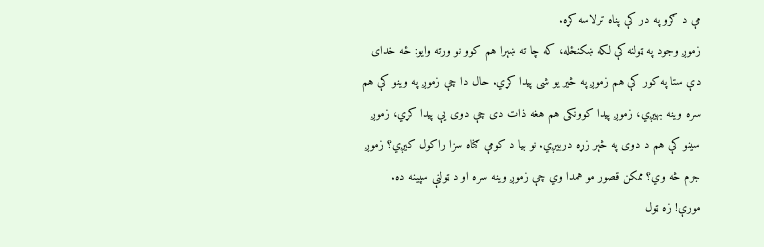مې د ګرو په در کې پناه ترلاسه کړه.
زموږ وجود په ټولنه کې لکه ښکنځله، که چا ته ښېرا هم کوو نو ورته وایو: ځه خدای دې ستا په کور کې هم زموږ په څیر یو شی پیدا کړي. حال دا چې زموږ په وینو کې هم سره وینه بهیږي، زموږ پیدا کوونکی هم هغه ذات دی چې دوی یې پیدا کړي، زموږ سینو کې هم د دوی په څېر زړه دربیږي. نو بیا د کومې ګناه سزا راکول کیږي؟ زموږ جرم څه وي؟ ممکن قصور مو همدا وي چې زموږ وینه سره او د ټولنې سپینه ده.
مورې! زه ټول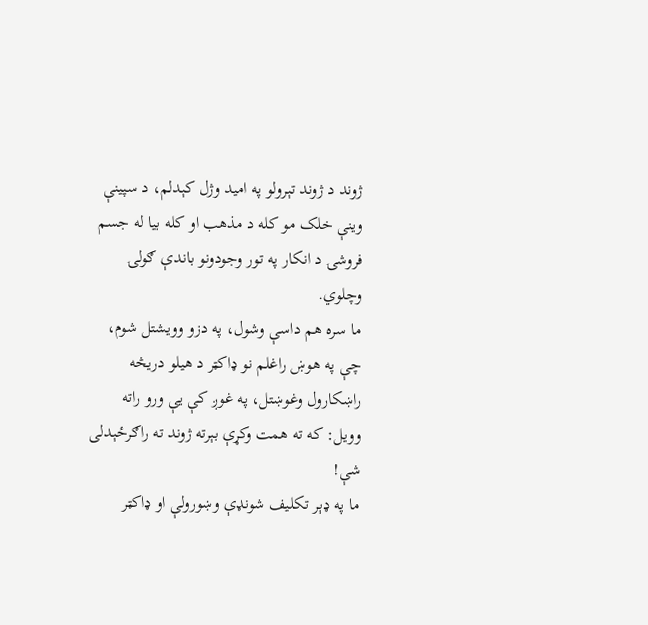ژوند د ژوند تېرولو په امید وژل کېدلم، د سپینې وینې خلک مو کله د مذهب او کله بیا له جسم فروشۍ د انکار په تور وجودونو باندې ګولۍ وچلوي.
ما سره هم داسې وشول، په دزو وویشتل شوم، چې په هوښ راغلم نو ډاکټر د هیلو دریڅه راښکارول وغوښتل، په غوږ کې یې ورو راته وویل: که ته همت وکړې بېرته ژوند ته راګرځېدلی شې!
ما په ډېر تکلیف شونډې وښورولې او ډاکټر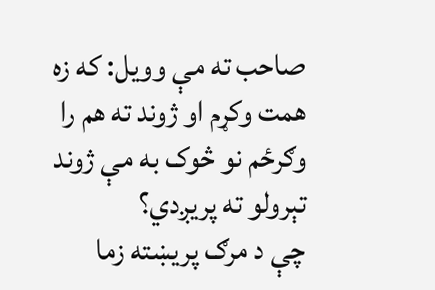صاحب ته مې وویل: که زه همت وکړم او ژوند ته هم را وګرځم نو څوک به مې ژوند تېرولو ته پریږدي؟
چې د مرګ پريښته زما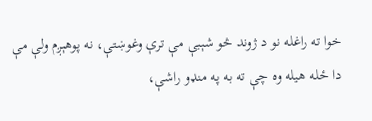خوا ته راغله نو د ژوند څو شېبې مې ترې وغوښتې، نه پوهېږم ولې مې دا ځله هیله وه چې ته به په منډو راشې،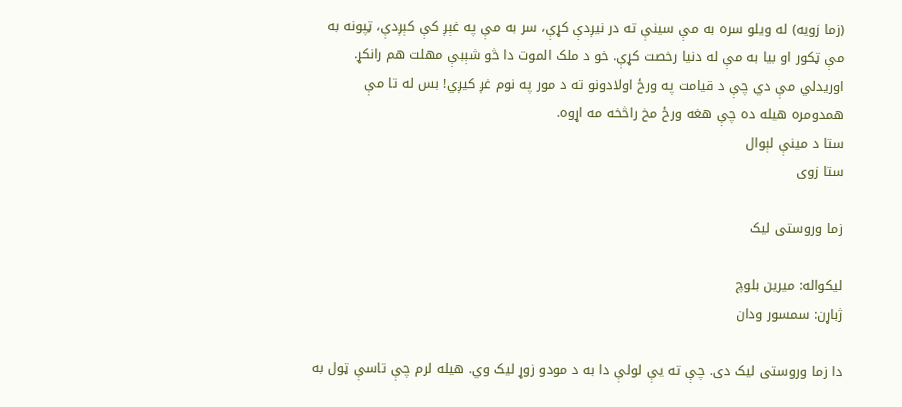(زما زویه) له ویلو سره به مې سینې ته در نیږدې کړې، سر به مې په غېږ کې کېږدې، ټپونه به مې ټکور او بیا به مې له دنیا رخصت کړې. خو د ملک الموت دا څو شېبې مهلت هم رانکړ.
اوریدلي مې دي چې د قیامت په ورځ اولادونو ته د مور په نوم غږ کیږي! بس له تا مې همدومره هیله ده چې هغه ورځ مخ راڅخه مه اړوه.
ستا د مینې لېوال
ستا زوی

زما وروستی لیک

لیکواله: میرین بلوچ
ژباړن: سمسور ودان

دا زما وروستی لیک دی. چې ته یې لولې دا به د مودو زوړ لیک وي. هیله لرم چې تاسې ټول به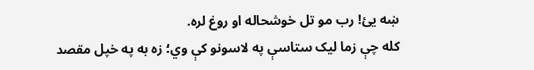ښه یئ! رب مو تل خوشحاله او روغ لره.
کله چې زما لیک ستاسې په لاسونو کې وي؛ زه به په خپل مقصد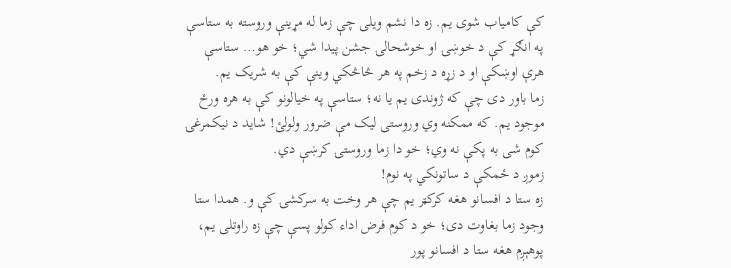کې کامیاب شوی یم. زه دا نشم ویلی چې زما له مړینې وروسته به ستاسې په انګړ کې د خوښۍ او خوشحالۍ جشن پيدا شي؛ خو هو… ستاسې هرې اوښکې او د زړه د زخم په هر څاڅکي وینې کې به شریک یم.
زما باور دی چې که ژوندی یم یا نه؛ ستاسې په خیالونو کې به هره ورځ موجود یم. که ممکنه وي وروستی لیک مې ضرور ولولئ! شاید د نیکمرغۍ کوم شی به پکې نه وي؛ خو دا زما وروستۍ کرښې دي.
زموږ د ځمکې د ساتونکي په نوم!
زه ستا د افسانو هغه کرکټر یم چې هر وخت به سرکشۍ کې و. همدا ستا وجود زما بغاوت دی؛ خو د کوم فرض اداء کولو پسې چې زه راوتلی یم، پوهېږم هغه ستا د افسانو پور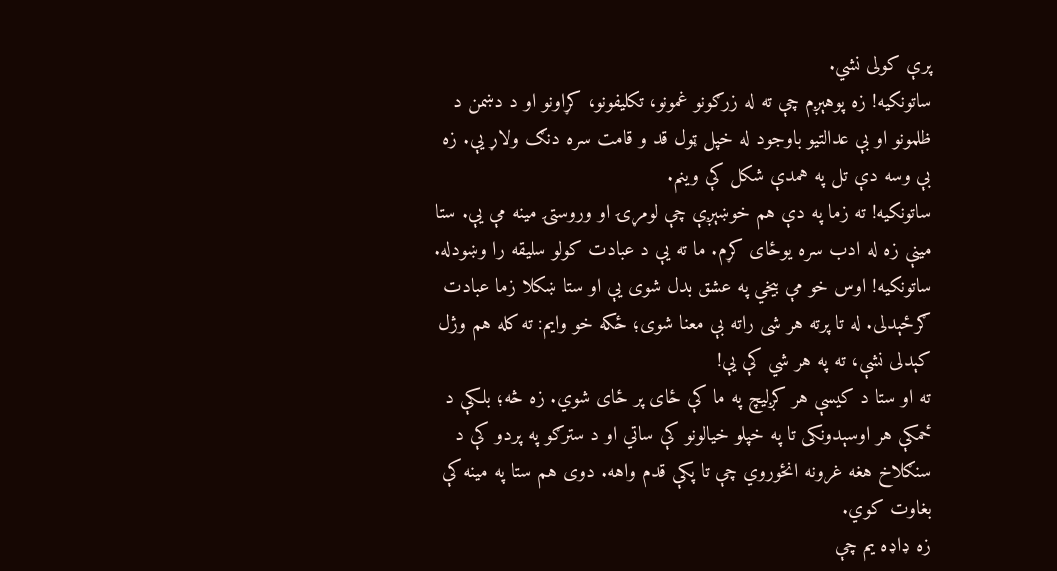پرې کولی نشي.
ساتونکیه! زه پوهېږم چې ته له زرګونو غمونو، تکلیفونو، کړاونو او د دښمن د ظلمونو او بې عدالتیو باوجود له خپل ټول قد و قامت سره دنګ ولاړ یې. زه بې وسه دې تل په همدې شکل کې وینم.
ساتونکیه! ته زما په دې هم خوښېږې چې لومړۍ او وروستۍ مینه مې یې. ستا مینې زه له ادب سره یوځای کړم. ما ته یې د عبادت کولو سلیقه را وښودله.
ساتونکیه! اوس خو مې بیخي په عشق بدل شوی یې او ستا ښکلا زما عبادت ګرځېدلی. له تا پرته هر شی راته بې معنا شوی؛ ځکه خو وایم: ته کله هم وژل کېدلی نشې، ته په هر شي کې یې!
ته او ستا د کیسې هر کږلیچ په ما کې ځای پر ځای شوي. زه څه؛ بلکې د ځمکې هر اوسېدونکی تا په خپلو خیالونو کې ساتي او د سترګو په پردو کې د سنګلاخ هغه غرونه انځوروي چې تا پکې قدم واهه. دوی هم ستا په مینه کې بغاوت کوي.
زه ډاډه یم چې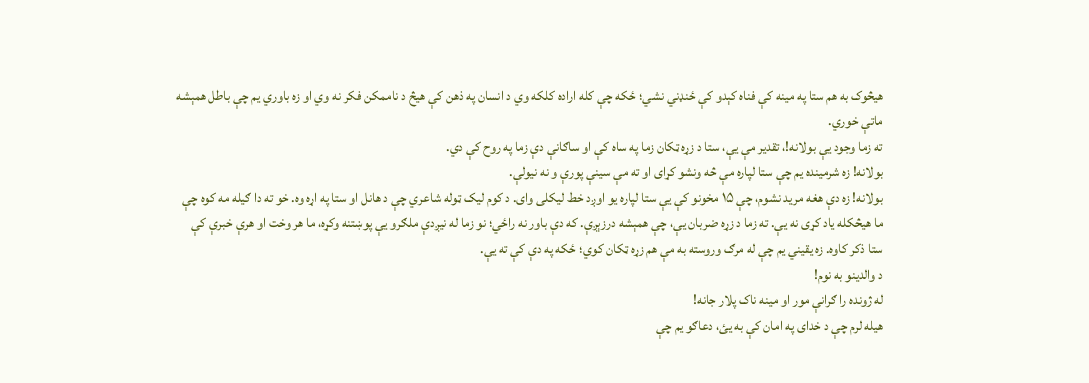هیڅوک به هم ستا په مینه کې فناه کېدو کې ځنډني نشي؛ ځکه چې کله اراده کلکه وي د انسان په ذهن کې هیڅ د ناممکن فکر نه وي او زه باوري یم چې باطل همېشه ماتې خوري.
ته زما وجود یې بولانه!، تقدیر مې یې، ستا د زړه ټکان زما په ساه کې او ساګانې دې زما په روح کې دي.
بولانه! زه شرمینده یم چې ستا لپاره مې څه ونشو کړای او ته مې سینې پورې و نه نیولې.
بولانه! زه دې هغه مرید نشوم، چې ۱۵ مخونو کې یې ستا لپاره یو اوږد خط لیکلی وای. د کوم لیک ټوله شاعري چې د هانل او ستا په اړه وه. خو ته دا ګیله مه کوه چې ما هیڅکله یاد کړی نه یې. ته زما د زړه ضربان یې، چې همېشه درزېږې. که دې باور نه راځي؛ نو زما له نیږدې ملګرو یې پوښتنه وکړه، ما هر وخت او هرې خبرې کې ستا ذکر کاوه. زه یقیني یم چې له مرګ وروسته به مې هم زړه ټکان کوي؛ ځکه په دې کې ته یې.
د والدینو به نوم!
له ژونده را ګرانې مور او مینه ناک پلار جانه!
هیله لرم چې د خدای په امان کې به یئ، دعاګو یم چې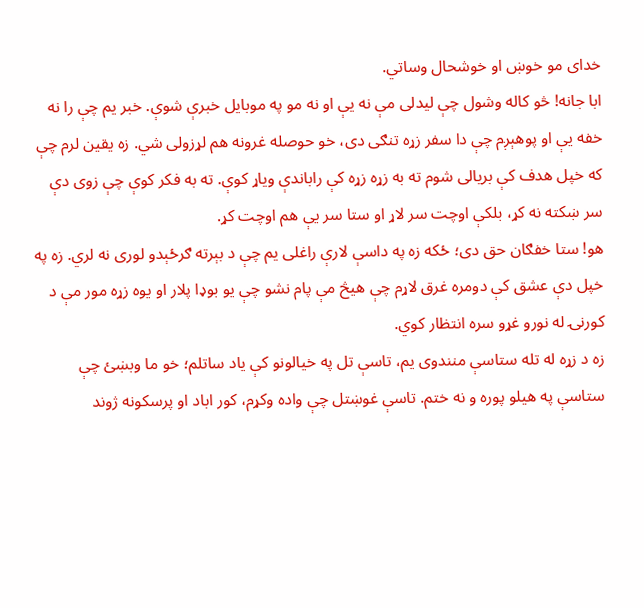خدای مو خوښ او خوشحال وساتي.
ابا جانه! څو کاله وشول چې لیدلی مې نه یې او نه مو په موبایل خبرې شوې. خبر یم چې را نه خفه یې او پوهېږم چې دا سفر زړه تنګی دی، خو حوصله غرونه هم لړزولی شي. زه یقین لرم چې که خپل هدف کې بریالی شوم ته به زړه زړه کې راباندې ویاړ کوې. ته به فکر کوې چې زوی دې سر ښکته نه کړ، بلکې اوچت سر لاړ او ستا سر یې هم اوچت کړ.
هو! ستا خفګان حق دی؛ ځکه زه په داسې لارې راغلی یم چې د بېرته ګرځېدو لوری نه لري. زه په خپل دې عشق کې دومره غرق لاړم چې هیڅ مې پام نشو چې یو بوډا پلار او یوه زړه مور مې د کورنۍ له نورو غړو سره انتظار کوي.
زه د زړه له تله ستاسې منندوی یم، تاسې تل په خیالونو کې یاد ساتلم؛ خو ما وبښئ چې ستاسې په هیلو پوره و نه ختم. تاسې غوښتل چې واده وکړم، کور اباد او پرسکونه ژوند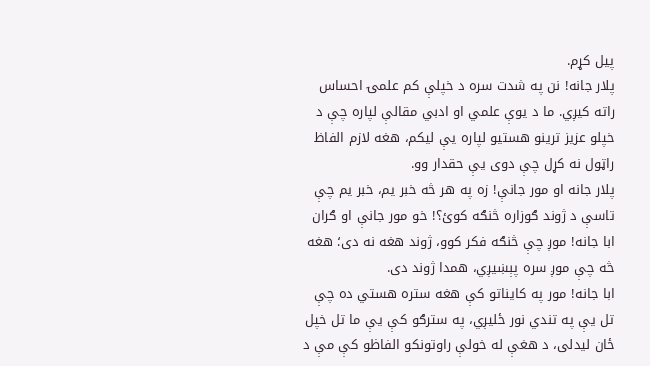پيل کړم.
پلار جانه! نن په شدت سره د خپلې کم علمۍ احساس راته کیږي. ما د یوې علمي او ادبي مقالې لپاره چې د خپلو عزیز ترینو هستیو لپاره یې لیکم، هغه لازم الفاظ راټول نه کړل چې دوی یې حقدار وو.
پلار جانه او مور جانې! زه په هر څه خبر یم، خبر یم چې تاسې د ژوند ګوزاره څنګه کوئ؟! خو مور جانې او ګران ابا جانه! موږ چې څنګه فکر کوو، ژوند هغه نه دی؛ هغه څه چې موږ سره پېښيږي، همدا ژوند دی.
ابا جانه! مور په کایناتو کې هغه ستره هستي ده چې تل یې په تندي نور ځلیږي، په سترګو کې یې ما تل خپل ځان لیدلی، د هغې له خولې راوتونکو الفاظو کې مې د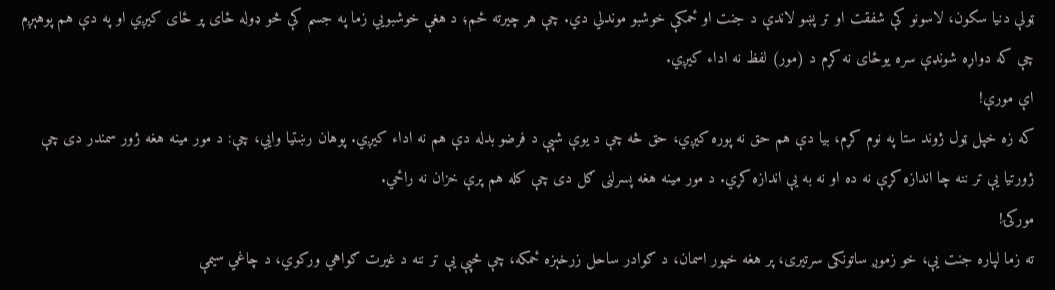ټولې دنیا سکون، لاسونو کې شفقت او تر پښو لاندې د جنت او ځمکې خوشبو موندلي دي. چې هر چیرته ځم؛ د هغې خوشبويي زما په جسم کې څو ډوله ځای پر ځای کیږي او په دې هم پوهېږم چې که دواړه شونډې سره یوځای نه کړم د (مور) لفظ نه اداء کیږي.
اې مورې!
که زه خپل ټول ژوند ستا په نوم کړم، بیا دې هم حق نه پوره کیږي، حق څه چې د یوې شپې د فرضو بدله دې هم نه اداء کیږي. پوهان رښتیا وايي، چې: د مور مینه هغه ژور سمندر دی چې ژورتیا یې تر ننه چا اندازه کړې نه ده او نه به یې اندازه کړي. د مور مینه هغه پسرلنی ګل دی چې کله هم پرې خزان نه راځي.
مورکۍ!
ته زما لپاره جنت یې، خو زموږ ساتونکی سرتیری، پر هغه خپور اسمان، د ګوادر ساحل زرخېزه ځمکه، چې څپې یې تر ننه د غیرت ګواهي ورکوي، د چاغي سیمې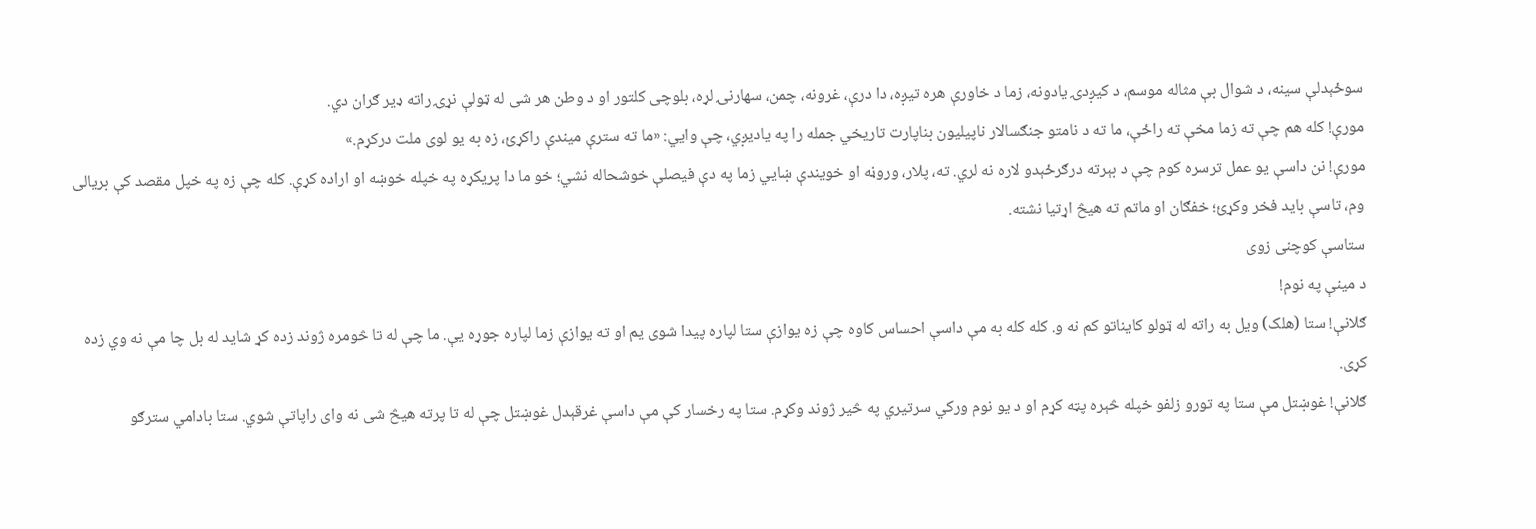سوځېدلې سینه، د شوال بې مثاله موسم، د کیږدۍ یادونه، زما د خاورې هره تیږه، دا درې، غرونه، چمن، سهارنۍ لړه، بلوچی کلتور او د وطن هر شی له ټولې نړۍ راته ډير ګران دي.
مورې! کله هم چې ته زما مخې ته راځې، ما ته د نامتو جنګسالار ناپیلیون بناپارت تاریخي جمله را په یادیږي، چې وایي: «ما ته سترې میندې راکړئ، زه به یو لوی ملت درکړم.»
مورې! نن داسې یو عمل ترسره کوم چې د بېرته درګرځېدو لاره نه لري. ته، پلار، وروڼه او خویندې ښايي زما په دې فیصلې خوشحاله نشي؛ خو ما دا پریکړه په خپله خوښه او اراده کړې. کله چې زه په خپل مقصد کې بریالی وم، تاسې باید فخر وکړئ؛ خفګان او ماتم ته هیڅ اړتیا نشته.
ستاسې کوچنی زوی
د مینې په نوم!
ګلانې! ستا (هلک) ویل به راته له ټولو کایناتو کم نه و. کله کله به مې داسې احساس کاوه چې زه یوازې ستا لپاره پیدا شوی یم او ته یوازې زما لپاره جوړه یې. ما چې له تا څومره ژوند زده کړ شاید له بل چا مې نه وي زده کړی.
ګلانې! غوښتل مې ستا په تورو زلفو خپله څېره پټه کړم او د یو نوم ورکي سرتیري په څير ژوند وکړم. ستا په رخسار کې مې داسې غرقېدل غوښتل چې له تا پرته هیڅ شی نه وای راپاتې شوي. ستا بادامي سترګو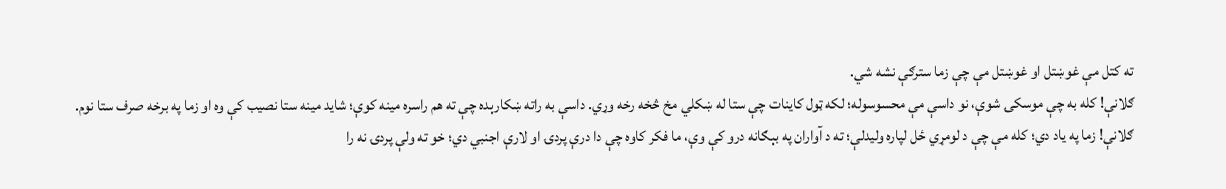ته کتل مې غوښتل او غوښتل مې چې زما سترګې نشه شي.
ګلانې! کله به چې موسکۍ شوې، نو داسې مې محسوسوله؛ لکه ټول کاینات چې ستا له ښکلي مخ څخه رخه وړي. داسې به راته ښکارېده چې ته هم راسره مینه کوې؛ شاید مینه ستا نصیب کې وه او زما په برخه صرف ستا نوم.
ګلانې! زما په یاد دي؛ کله مې چې د لومړي ځل لپاره ولیدلې؛ ته د آواران په بېګانه درو کې وې، ما فکر کاوه چې دا درې پردۍ او لارې اجنبي دي؛ خو ته ولې پردۍ نه را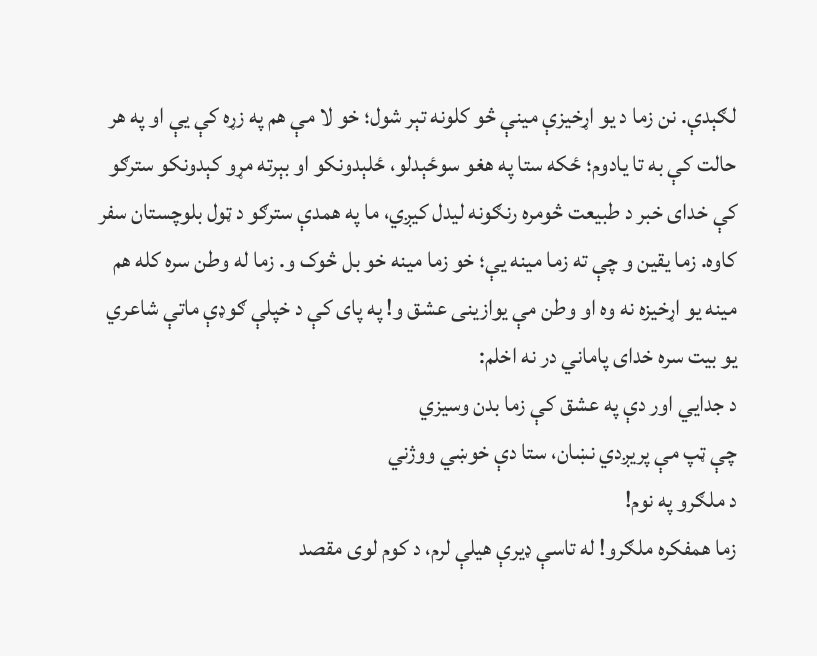لګېدې. نن زما د یو اړخیزې مینې څو کلونه تېر شول؛ خو لا مې هم په زړه کې یې او په هر حالت کې به تا یادوم؛ ځکه ستا په هغو سوځېدلو، ځلېدونکو او بېرته مړو کېدونکو سترګو کې خدای خبر د طبیعت څومره رنګونه لیدل کیږي، ما په همدې سترګو د ټول بلوچستان سفر کاوه. زما یقین و چې ته زما مینه یې؛ خو زما مینه خو بل څوک و. زما له وطن سره کله هم مینه یو اړخیزه نه وه او وطن مې یوازینی عشق و! په پای کې د خپلې ګوډې ماتې شاعري یو بیت سره خدای پاماني در نه اخلم:
د جدايي اور دې په عشق کې زما بدن وسیزي
چې ټپ مې پریږدي نښان، ستا دې خوښي ووژني
د ملګرو په نوم!
زما همفکره ملګرو! له تاسې ډیرې هیلې لرم، د کوم لوی مقصد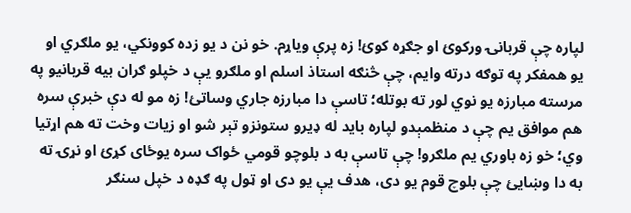لپاره چې قربانۍ ورکوئ او جګړه کوئ! زه پرې ویاړم. خو نن د یو زده کوونکي، یو ملګري او یو همفکر په توګه درته وایم، چې څنګه استاذ اسلم او ملګرو یې د خپلو ګران بیه قربانیو په مرسته مبارزه یو نوي لور ته بوتله؛ تاسې دا مبارزه جاري وساتئ! زه مو له دې خبرې سره هم موافق یم چې د منظمېدو لپاره باید له ډيرو ستونزو تېر شو او زیات وخت ته هم اړتیا وي؛ خو زه باوري یم ملګرو! چې تاسې به د بلوچو قومي ځواک سره یوځای کړئ او نړۍ ته به دا وښایئ چې بلوچ قوم یو دی، هدف یې یو دی او ټول په ګډه د خپل سنګر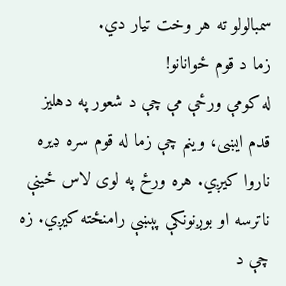سمبالولو ته هر وخت تیار دي.
زما د قوم ځوانانو!
له کومې ورځې مې چې د شعور په دهلیز قدم ایښی، وینم چې زما له قوم سره ډیره ناروا کیږي. هره ورځ په لوی لاس ځينې ناترسه او بوږنونکې پېښې رامنځته کیږي. زه چې د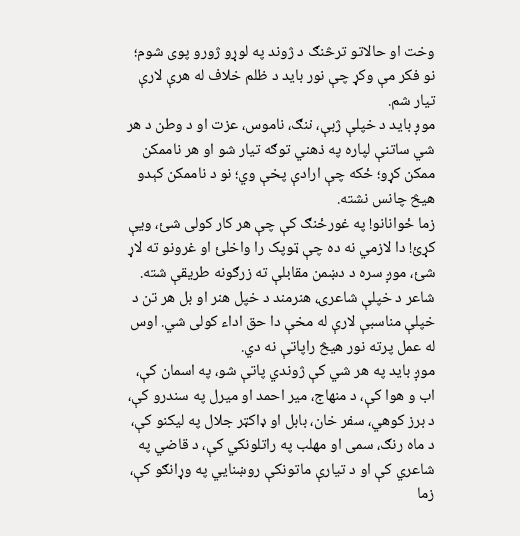وخت او حالاتو ترڅنګ د ژوند په لوړو ژورو پوی شوم؛ نو فکر مې وکړ چې نور باید د ظلم خلاف له هرې لارې تیار شم.
موږ باید د خپلې ژبې، ننګ، ناموس، عزت او د وطن د هر شي ساتنې لپاره په ذهني توګه تیار شو او هر ناممکن ممکن کړو؛ ځکه چې ارادې پخې وي؛ نو د ناممکن کېدو هیڅ چانس نشته.
زما ځوانانو! په غورځنګ کې چې هر کار کولی شئ، ویې کړئ! دا لازمي نه ده چې ټوپک را واخلئ او غرونو ته لاړ شئ، موږ سره د دښمن مقابلې ته زرګونه طریقې شته. شاعر د خپلې شاعرۍ، هنرمند د خپل هنر او بل هر تن د خپلې مناسبې لارې له مخې دا حق اداء کولی شي. اوس له عمل پرته نور هیڅ راپاتې نه دي.
موږ باید په هر شي کې ژوندي پاتې شو، په اسمان کې، اب و هوا کې، د منهاج، میر احمد او میرل په سندرو کې، د برز کوهي، سفر خان، بابل او ډاکټر جلال په لیکنو کې، د ماه رنګ، سمی او مهلب په راتلونکي کې، د قاضي په شاعري کې او د تیارې ماتونکې روښنايي په وړانګو کې، زما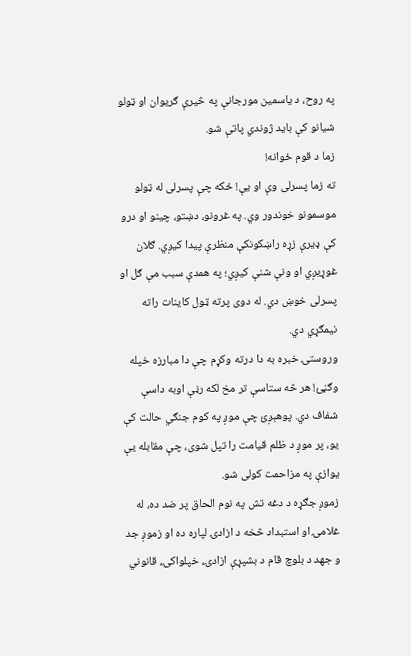په روح، د یاسمین مورجانې په څيرې ګریوان او ټولو شیانو کې باید ژوندي پاتې شو.
زما د قوم ځوانه!
ته زما پسرلی وې او یې! ځکه چې پسرلی له ټولو موسمونو خوندور وي. په غرونو، دښتو، چینو او درو کې ډيرې زړه راښکونکې منظرې پیدا کیږي. ګلان غوړیږي او ونې شنې کیږي؛ په همدې سبب مې ګل او پسرلی خوښ دي. له دوی پرته ټول کاینات راته نیمګړي دي.
وروستۍ خبره به دا درته وکړم چې دا مبارزه خپله وګڼئ! هر څه ستاسې تر مخ لکه رڼې اوبه داسې شفاف دي. پوهېږئ چې موږ په کوم جنګي حالت کې یو، پر موږ د ظلم قیامت را تپل شوی، چې مقابله یې یوازې په مزاحمت کولی شو.
زموږ جګړه د دغه تش په نوم الحاق پر ضد ده، له غلامۍ او استبداد څخه د ازادۍ لپاره ده او زموږ جد و جهد د بلوچ قام د بشپړې ازادۍ، خپلواکۍ، قانوني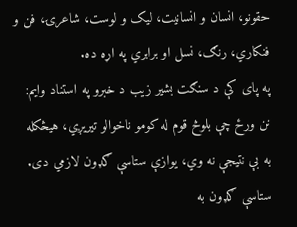حقونو، انسان و انسانیت، لیک و لوست، شاعرۍ، فن و فنکاري، رنګ، نسل او برابري په اړه ده.
په پای کې د سنګت بشیر زیب د خبرو په استناد وایم: نن ورځ چې بلوڅ قوم له کومو ناخوالو تیریږي، هیڅکله به بې نتیجې نه وي، یوازې ستاسې ګډون لازمي دی. ستاسې ګډون به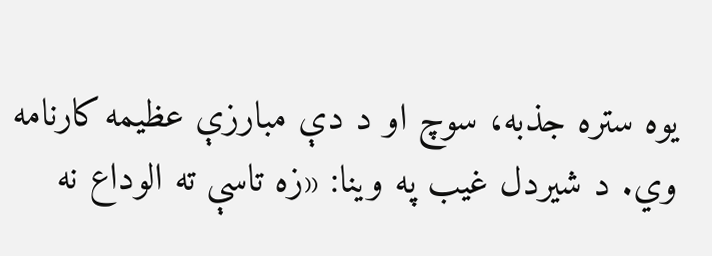یوه ستره جذبه، سوچ او د دې مبارزې عظیمه کارنامه وي. د شیردل غیب په وینا: «زه تاسې ته الوداع نه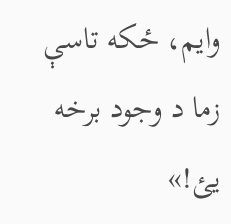وایم، ځکه تاسې زما د وجود برخه یئ!»